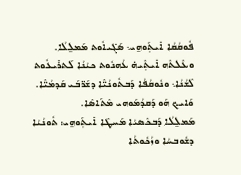ܦܽܘܩܳܩܳܐ ܐܺܝܬ̥ܰܘܗ̱ܝ܆ ܣܰܓܺܝܐܽܘܬ ܡܰܡܠ̱ܠܳܐ. ܘܥܶܠܬܶܗ ܐܺܝܬ̥ܶܝܗ̇ ܥܳܗܢܽܘܬ ܟܝܳܢܳܐ ܠܰܬܪܺܝܥܽܘܬ ܠܶܫܳܢܳܐ܆ ܘܢܽܘܩܳܦܳܐ ܕܰܒܬܽܘܢܳܝ̈ܶܐ ܕܫܰܪ̈ܒܰܝ ܩܰܕܡܳܝ̈ܶܐ. ܘܰܐܝܟ ܗܰܘ ܕܰܩܕܳܡܰܘܗܝ ܡܶܬܰܐܣܶܐ.
ܡܰܡܠ̱ܠܳܐ ܕܰܒܟܶܣܝܳܐ ܡܰܚܛܶܐ ܐܺܝܬ̥ܰܘܗ̱ܝ: ܬܽܘܢܳܝܳܐ ܕܫܽܘܒܚܳܐ ܘܙܳܟܽܘܬܳܐ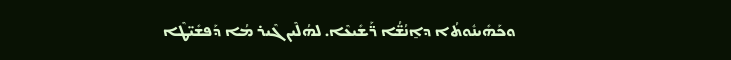ܘܟܰܗܺܝܢܽܘܬܳܐ ܕܐ̱ܢܳܫ̈ܳܐ ܪ̈ܰܫܺܝܥܶܐ. ܠܗܳܠܶܝܢ ܓܶܝܪ ܡܳܐ ܕܰܦܫܺܝ̈ܛܶܐ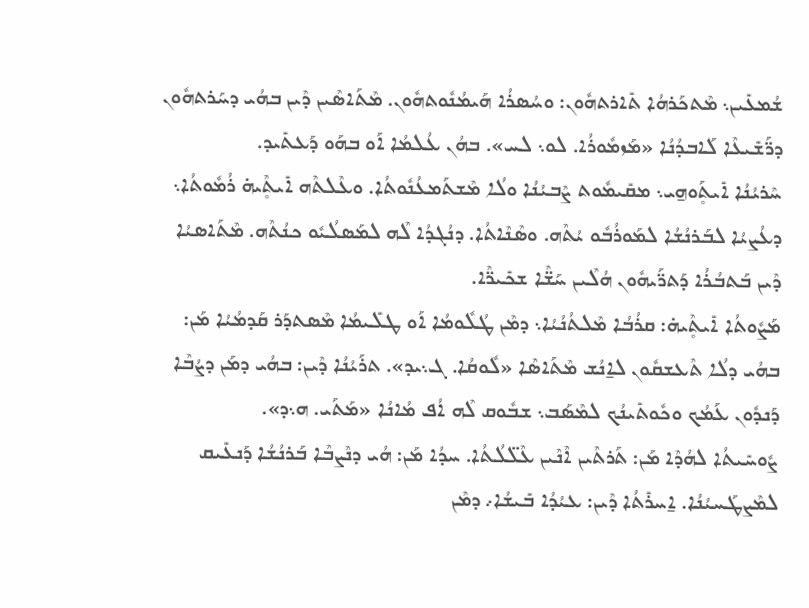ܫܳܡܥܺܝܢ܆ ܡܶܬܟܰܪܗܳܐ ܬܺܐܪܬܗܽܘܢ: ܘܚܳܣܪܳܐ ܗܰܝܡܳܢܽܘܬܗܽܘܢ. ܡܶܬܰܐܣܶܝܢ ܕܶܝܢ ܒܗܳܝ ܕܚܰܪܬܗܽܘܢ ܕܪ̈ܰܫܺܝܥܶܐ ܠܰܐܒܕܳܢܳܐ «ܡܰܙܡܽܘܪܳܐ. ܠܘ܆ ܠܚ». ܒܗܳܢ ܥܳܠܡܳܐ ܐܰܘ ܒܗܰܘ ܕܰܥܬܺܝܕ.
ܚܶܪܝܳܢܳܐ ܐܺܝܬ̥ܰܘܗ̱ܝ܆ ܡܩܺܝܡܽܘܬ ܨܶܒܝܳܢܳܐ ܘܠܳܐ ܡܶܫܬܰܡܥܳܢܽܘܬܳܐ. ܘܥܶܠܬܶܗ ܐܺܝܬ̥ܶܝܗ̇ ܪܳܡܽܘܬܳܐ܆ ܕܥܳܨܝܳܐ ܠܒܰܪܢܳܫܳܐ ܠܡܰܘܪܳܒܽܘ ܝܳܬܶܗ. ܘܣܶܢܶܐܬܳܐ. ܕܢܳܓܕܳܐ ܠܶܗ ܠܡܰܣܠܳܝܽܘ ܟܢܳܬܶܗ. ܡܶܬܰܐܣܝܳܐ ܕܶܝܢ ܒܰܬܒܳܪܳܐ ܕܰܬܪ̈ܰܝܗܽܘܢ ܗܳܠܶܝܢ ܚܰܫ̈ܶܐ ܫܟܺܝܪ̈ܶܐ.
ܡܰܨܽܘܬܳܐ ܐܺܝܬ̥ܶܝܗ̇: ܩܪܳܒܳܐ ܡܶܠܬܳܢܳܝܳܐ܆ ܕܡܶܢ ܛܳܠܽܘܡܳܐ ܐܰܘ ܛܠܺܝܡܳܐ ܡܶܣܬܕܰܪ ܩܰܕܡܳܝܳܐ ܡܰܢ: ܒܗܳܝ ܕܠܳܐ ܬܶܥܫܩܽܘܢ ܠܐ̱ܢܳܫ ܡܶܬܰܐܣܶܐ «ܠܽܘܩܳܐ. ܓ܆ܝܕ». ܬܪܰܝܳܢܳܐ ܕܶܝܢ: ܒܗܳܝ ܕܡܰܢ ܕܨܳܒܶܐ ܕܰܢܕܽܘܢ ܥܰܡܳܟ ܘܟܽܘܬܺܝܢܳܟ ܠܡܶܣܰܒ܆ ܫܒܽܘܩ ܠܶܗ ܐܳܦ ܡܳܐܢܳܐ «ܡܰܬܰܝ. ܗ܆ܕ».
ܨܽܘܚܺܝܬܳܐ ܠܗܳܕܶܐ ܡܰܢ: ܬܰܪܬܶܝܢ ܐܶܢܶܝܢ ܥܶܠ̈ܠܳܬܳܐ. ܚܕܳܐ ܡܰܢ: ܗܳܝ ܕܢܶܨܒܶܐ ܒܰܪܢܳܫܳܐ ܕܰܢܥܺܝܩ ܠܡܶܨܛܰܚܝܳܢܳܐ. ܐ̱ܚܪܺܬܳܐ ܕܶܝܢ: ܥܝܳܕܳܐ ܒܺܝܫܳܐ܇ ܕܡܶܢ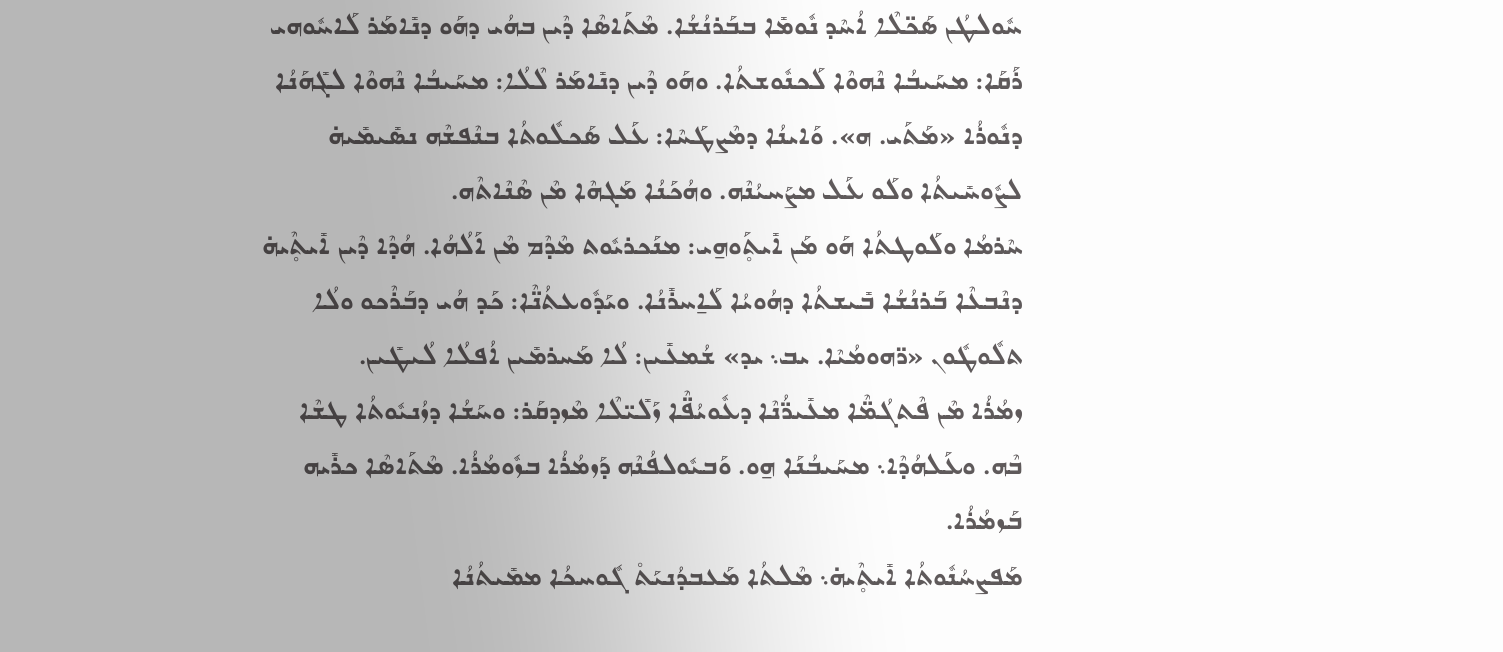ܚܽܘܠܛܳܢ ܣܰܟ̈ܠܶܐ ܐܳܚܶܕ ܢܽܘܡܺܐ ܒܒܰܪܢܳܫܳܐ. ܡܶܬܰܐܣܶܐ ܕܶܝܢ ܒܗܳܝ ܕܗܰܘ ܕܢܺܐܡܰܪ ܠܰܐܚܽܘܗܝ ܪܰܩܰܐ: ܡܚܰܝܒܳܐ ܢܶܗܘܶܐ ܠܰܟܢܽܘܫܬܳܐ. ܘܗܰܘ ܕܶܝܢ ܕܢܺܐܡܰܪ ܠܶܠܳܐ: ܡܚܰܝܒܳܐ ܢܶܗܘܶܐ ܠܓܺܗܰܢܳܐ ܕܢܽܘܪܳܐ «ܡܰܬܰܝ. ܗ». ܘܰܐܝܢܳܐ ܕܡܶܨܛܰܚܶܐ: ܥܰܠ ܣܰܟܠܽܘܬܳܐ ܒܢܶܦܫܶܗ ܢܣܺܝܡܺܝܗ̇ ܠܨܽܘܚܺܝܬܳܐ ܘܠܰܘ ܥܰܠ ܡܨܰܚܝܳܢܶܗ. ܘܗܳܟܰܢܳܐ ܡܰܓܗܶܐ ܡܶܢ ܣܶܢܶܐܬܶܗ.
ܚܶܪܡܳܐ ܘܠܰܘܛܬܳܐ ܗܰܘ ܡܰܢ ܐܺܝܬ̥ܰܘܗ̱ܝ: ܡܢܰܟܪܝܽܘܬ ܡܶܕܶܡ ܡܶܢ ܐܰܠܳܗܳܐ. ܗܳܕܶܐ ܕܶܝܢ ܐܺܝܬ̥ܶܝܗ̇ ܕܢܶܒܥܶܐ ܒܰܪܢܳܫܳܐ ܒܺܝܫܬܳܐ ܕܗܳܘܝܳܐ ܠܰܐ̱ܚܪܺܢܳܐ. ܘܝܰܕܽܘܥܬܳܢ̈ܶܐ: ܟܰܕ ܗܳܝ ܕܒܰܪܶܟܘ ܘܠܳܐ ܬܠܽܘܛܽܘܢ «ܪ̈ܗܘܡܳܝܶܐ. ܝܒ܆ ܝܕ» ܫܳܡܥܺܝܢ: ܠܳܐ ܡܰܚܪܡܺܝܢ ܐܳܦܠܳܐ ܠܳܝܛܺܝܢ.
ܙܡܳܪܳܐ ܡܶܢ ܦܶܬܓܳܡ̈ܶܐ ܡܥܺܝܪ̈ܳܢܶܐ ܕܥܽܘܝܳܦ̈ܶܐ ܙܰܠܺܝ̈ܠܶܐ ܡܶܙܕܩܰܪ: ܘܚܰܫܳܐ ܕܙܳܢܝܽܘܬܳܐ ܛܫܶܐ ܒܶܗ. ܘܥܰܠܗܳܕܶܐ܆ ܡܚܰܝܒܳܢܰܐ ܗ̱ܘ. ܘܰܒܝܽܘܠܦܳܢܶܗ ܕܰܙܡܳܪܳܐ ܒܙܽܘܡܳܪܳܐ. ܡܶܬܰܐܣܶܐ ܟܪܺܝܗ ܒܰܙܡܳܪܳܐ.
ܡܰܦܨܚܳܢܽܘܬܳܐ ܐܺܝܬ̥ܶܝܗ̇܆ ܡܶܠܬܳܐ ܡܰܥܒܕܳܢܝܰܬ̊ ܓܽܘܚܟܳܐ ܡܡܺܝܬܳܢܳܐ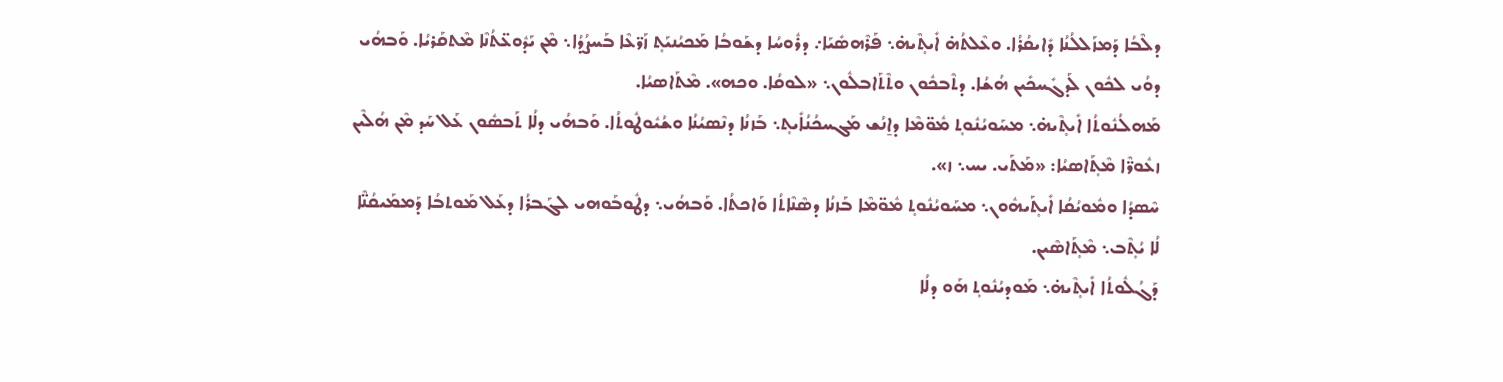ܕܠܶܒܳܐ ܕܰܡܙܰܠܠܳܢܳܐ ܕܺܐܝܩܳܪܳܐ. ܘܥܶܠܬܳܗ̇ ܐܺܝܬ̥ܶܝܗ̇܆ ܦܰܪܶܗܣܺܝܰܐ܇ ܕܪܽܘܚܳܐ ܕܫܰܘܒܳܐ ܡܰܟܝܳܢܝܰܬ̥ ܙܰܪ̈ܥܶܐ ܒܰܚܨܳܕܳܐ܆ ܡܶܢ ܝܰܕܽܘܥ̈ܬܳܢܶܐ ܡܶܬܩܰܪܝܳܐ. ܘܰܒܗܳܝ ܕܘܳܝ ܠܟܽܘܢ ܠܰܕܓܺܚܟܺܝܢ ܗܳܫܳܐ. ܕܬܶܒܟܽܘܢ ܘܬܶܬܰܐܒܠܽܘܢ܆ «ܠܘܩܳܐ. ܘܟܗ». ܡܶܬܰܐܣܝܳܐ.
ܡܰܗܠܳܢܽܘܬܳܐ ܐܺܝܬ̥ܶܝܗ̇܆ ܡܚܰܘܝܳܢܽܘܬ̥ ܡܽܘ̈ܡܶܐ ܕܐ̱ܢܳܫ ܡܰܓܚܟܳܢܳܐܺܝܬ̥܆ ܒܰܙܢܳܐ ܕܢܶܣܝܳܢܳܐ ܘܫܳܝܽܘܛܽܘܬܳܐ. ܘܰܒܗܳܝ ܕܠܳܐ ܬܰܒܣܽܘܢ ܥܰܠ ܚܰܕ ܡܶܢ ܗܳܠܶܝܢ ܙܥܽܘܪ̈ܶܐ ܡܶܬ̥ܰܐܣܝܳܐ: «ܡܰܬܰܝ. ܝܚ܆ ܙ».
ܚܶܣܕܳܐ ܘܡܽܘܝܳܩܳܐ ܐܺܝܬ̥ܰܝܗܽܘܢ܆ ܡܚܰܘܝܳܢܽܘܬ̥ ܡܽܘ̈ܡܶܐ ܒܰܙܢܳܐ ܕܣܶܢܶܐܬܳܐ ܘܰܐܟܬܳܐ. ܘܰܒܗܳܝ܆ ܕܛܽܘܒܰܘܗܝ ܠܓܰܒܪܳܐ ܕܥܰܠ ܡܰܘܬܒܳܐ ܕܰܡܡܰܝܩܳܢ̈ܶܐ ܠܳܐ ܝܳܬ̥ܶܒ܆ ܡܶܬ̥ܰܐܣܶܝܢ.
ܕܰܓܳܠܽܘܬܳܐ ܐܺܝܬ̥ܶܝܗ̇܆ ܡܰܘܕܝܳܢܽܘܬ̥ ܗܰܘ ܕܠܳܐ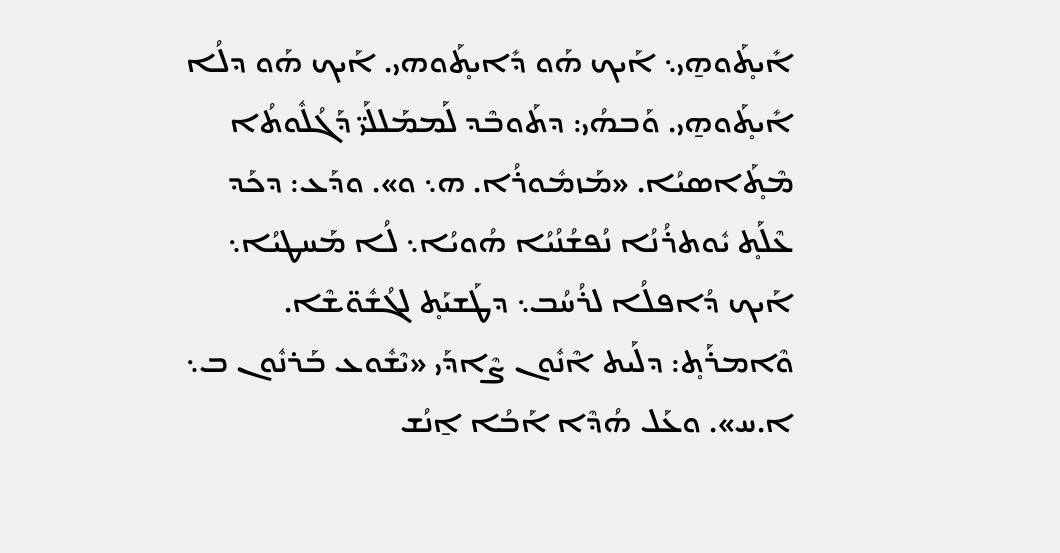ܐܺܝܬ̥ܰܘܗ̱ܝ܆ ܐܰܝܟ ܗܰܘ ܕܺܐܝܬ̥ܰܘܗܝ. ܐܰܝܟ ܗܰܘ ܕܠܳܐ ܐܺܝܬ̥ܰܘܗ̱ܝ. ܘܰܒܗܳܝ: ܕܬܰܘܒܶܕ ܠܰܡܡܰܠܠܰܝ̈ ܕܰܓܳܠܽܘܬܳܐ ܡܶܬ̥ܰܐܣܝܳܐ. «ܡܰܙܡܽܘܪܳܐ. ܗ܆ ܘ». ܘܕܰܥ: ܕܟܰܕ ܥܶܠܰܬ̥ ܝܽܘܬܪܳܢܳܐ ܢܳܦܫܳܢܳܝܳܐ ܗܳܘܝܳܐ܆ ܠܳܐ ܡܰܚܛܝܳܐ܆ ܐܰܝܟ ܕܳܐܦܠܳܐ ܠܪܳܚܳܒ܆ ܕܛܰܫܝܰܬ̥ ܠܓܳܫܽܘ̈ܫܶܐ. ܘܶܐܡܪܰܬ̥: ܕܠܰܝܬ ܐܶܢܽܘܢ ܨܶܐܕܰܝ «ܝܶܫܽܘܥ ܒܰܪܢܽܘܢ ܒ܆ ܐ.ܚ». ܘܥܰܠ ܗܳܕܶܐ ܐܰܒܳܐ ܐ̱ܢܳܫ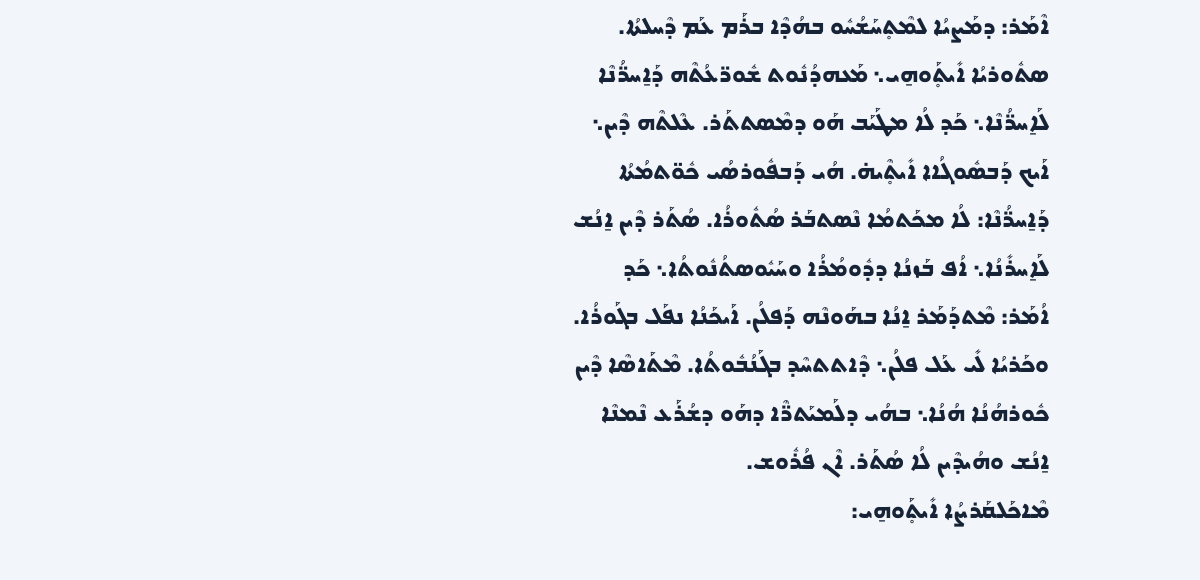ܐܶܡܰܪ: ܕܡܰܨܝܳܐ ܠܡܶܬ̥ܚܰܫܳܚܽܘ ܒܗܳܕܶܐ ܒܪܰܡ ܥܰܡ ܕܶܚܠܬܳܐ.
ܣܬܽܘܪܝܳܐ ܐܺܝܬ̥ܰܘܗ̱ܝ܆ ܡܰܥܗܕܳܢܽܘܬ ܫܽܘܪ̈ܥܳܬܶܗ ܕܰܐ̱ܚܪ̈ܳܢܶܐ ܠܰܐ̱ܚܪ̈ܳܢܶܐ܆ ܟܰܕ ܠܳܐ ܡܛܰܝܰܒ ܗܰܘ ܕܡܶܣܬܬܰܪ. ܥܶܠܬܶܗ ܕܶܝܢ܆ ܐܰܝܟ ܕܰܒܣܽܘܓܳܐܐ ܐܺܝܬ̥ܶܝܗ̇. ܗܳܝ ܕܰܒܦܽܘܪܣܳܝ ܟܽܘ̈ܬܡܳܬܳܐ ܕܰܐ̱ܚܪ̈ܳܢܶܐ: ܠܳܐ ܡܟܰܬܡܳܐ ܢܶܣܬܒܰܪ ܣܳܬܽܘܪܳܐ. ܣܳܬܰܪ ܕܶܝܢ ܐ̱ܢܳܫ ܠܰܐ̱ܚܪܺܢܳܐ܆ ܐܳܦ ܒܰܙܢܳܐ ܕܕܽܘܡܳܪܳܐ ܘܚܰܝܽܘܣܬܳܢܽܘܬܳܐ܆ ܟܰܕ ܐܳܡܰܪ: ܡܶܬܕܰܡܰܪ ܐ̱ܢܳܐ ܒܗܰܘܢܶܗ ܕܰܦܠܳܢ. ܐܰܝܟܰܢܳܐ ܢܦܰܠ ܒܓܰܘܪܳܐ. ܘܟܰܪܝܳܐ ܠܺܝ ܥܰܠ ܦܠܳܢ܆ ܕܶܐܬܬܚܶܕ ܒܓܰܢܳܒܽܘܬܳܐ. ܡܶܬܰܐܣܶܐ ܕܶܝܢ ܟܽܘܪܗܳܢܳܐ ܗܳܢܳܐ܆ ܒܗܳܝ ܕܠܰܡܝܰܬܪ̈ܶܐ ܕܗܰܘ ܕܫܳܪܰܥ ܢܶܡܢܶܐ ܐ̱ܢܳܫ ܘܗܳܝܕܶܝܢ ܠܳܐ ܣܳܬܰܪ. ܐܶܢ ܦܳܪܽܘܫ.
ܡܶܐܟܰܠܩܰܪܨܳܐ ܐܺܝܬ̥ܰܘܗ̱ܝ: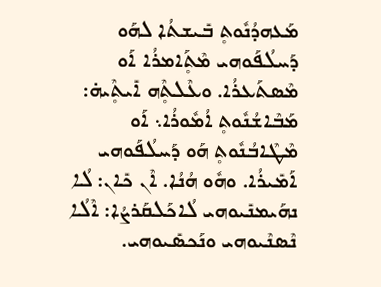ܡܰܥܗܕܳܢܽܘܬ̥ ܒܺܝܫܬܳܐ ܠܗܰܘ ܕܰܚܠܳܦܰܘܗܝ ܡܶܬ̥ܰܐܡܪܳܐ ܐܰܘ ܡܶܣܬܰܥܪܳܐ. ܘܥܶܠܬ̥ܶܗ ܐܺܝܬ̥ܶܝܗ̇: ܡܰܒܶܐܫܳܢܽܘܬ̥ ܐܳܡܽܘܪܳܐ܆ ܐܰܘ ܡܶܛܶܐܒܳܢܽܘܬ̥ ܗܰܘ ܕܰܚܠܳܦܰܘܗܝ ܐܰܡܺܝܪܳܐ. ܘܗܽܘ ܗܳܢܳܐ. ܐܶܢ ܟܺܐܢ: ܠܳܐ ܢܗܰܝܡܢܺܝܘܗܝ ܠܳܐܟܰܠܩܰܪܨܳܐ: ܐܶܠܳܐ ܢܶܣܢܶܝܘܗܝ ܘܢܰܟܣܺܝܘܗܝ.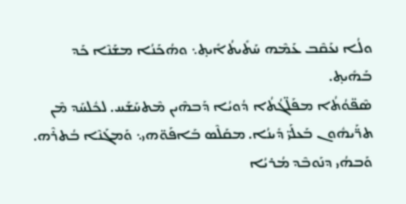ܘܠܳܐ ܢܥܰܩܶܒ ܥܰܡܶܗ ܚܰܬܺܝܬܳܐܺܝܬ̥܆ ܘܗܳܟܰܢܳܐ ܡܫܰܢܶܐ ܟܰܕ ܒܰܗܺܝܬ̥.
ܣܶܦ̈ܘܳܬܳܐ ܡܦܰܠ̈ܓܳܬܳܐ ܕܳܘܝܳܐ ܕܰܒܗܶܝܢ ܡܶܬܚܰܫܰܚ. ܠܟܽܠܚܰܕ ܡܶܢ ܬܪ̈ܰܝܗܽܘܢ ܒܰܥܠܰܝ̈ ܕܺܝܢܳܐ. ܡܩܰܠܶܣ ܒܰܐܦܰܘ̈ܗܝ܆ ܘܰܡܓܰܢܶܐ ܒܳܬܪܶܗ. ܘܰܒܗܳܝ ܕܢܰܘܒܶܕ ܡܳܪܝܳܐ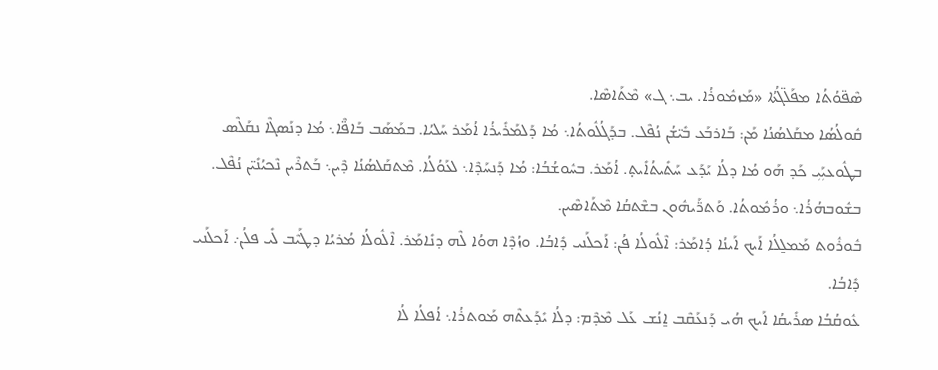ܣܶܦ̈ܘܳܬܳܐ ܡܦܰܠ̈ܓܳܬܳܐ «ܡܰܙܡܽܘܪܳܐ. ܝܒ܆ ܓ» ܡܶܬܰܐܣܶܐ.
ܩܽܘܠܳܣܳܐ ܡܩܰܠܣܳܢܳܐ ܡܰܢ: ܒܰܐܪܒܰܥ ܒܺܝ̈ܫܳܢ ܢܳܦܶܠ. ܒܕܰܓܳܠܽܘܬܳܐ܆ ܡܳܐ ܕܰܠܡܰܪܺܝܪܳܐ ܐܳܡܰܪ ܚܰܠܝܳܐ. ܒܡܰܣܰܒ ܒܰܐܦ̈ܶܐ܆ ܡܳܐ ܕܢܰܣܓܶܐ ܢܩܰܠܶܣ ܒܛܽܘܥܝܼܰܝܼ ܟܰܕ ܗܰܘ ܡܳܐ ܕܠܳܐ ܝܰܕܰܥ ܚܰܬܺܝܬܳܐܺܝܬ̥. ܐܳܡܰܪ. ܒܚܽܘܫܳܒܳܐ: ܡܳܐ ܕܰܢܚܰܕܶܐ܆ ܠܥܰܘܳܠܳܐ. ܡܶܬܩܰܠܣܳܢܳܐ ܕܶܝܢ܆ ܒܰܬܪܶܝܢ ܢܶܟܝܳܢܺܝ̈ܢ ܢܳܦܶܠ. ܒܫܽܘܒܗܳܪܳܐ܆ ܘܪܳܡܽܘܬܳܐ. ܘܰܬܪ̈ܰܝܗܽܘܢ ܒܫܶܬܩܳܐ ܡܶܬܰܐܣܶܝܢ.
ܒܽܘܪܽܘܬ ܡܰܡܠ̱ܠܳܐ ܐܰܝܟ ܐܰܝܢܳܐ ܕܳܐܡܰܪ: ܐܶܠܽܘܠܳܐ ܦܳܢ: ܐܰܟܠܰܢܝ ܕܺܐܒܳܐ. ܘܙܳܕܶܐ ܗܘܳܐ ܠܶܗ ܕܢܺܐܡܰܪ. ܐܶܠܽܘܠܳܐ ܡܳܪܝܳܐ ܕܛܰܝܶܒ ܠܺܝ ܦܠܳܢ܇ ܐܰܟܠܰܢܝ ܕܺܐܒܳܐ.
ܥܽܘܩܳܒܳܐ ܣܪܺܝܩܳܐ ܐܰܝܟ ܗܳܝ ܕܰܢܥܰܩܶܒ ܐ̱ܢܳܫ ܥܰܠ ܡܶܕܶܡ: ܕܠܳܐ ܝܺܕܰܥܬܶܗ ܡܰܘܬܪܳܐ܆ ܐܳܦܠܳܐ ܠܳܐ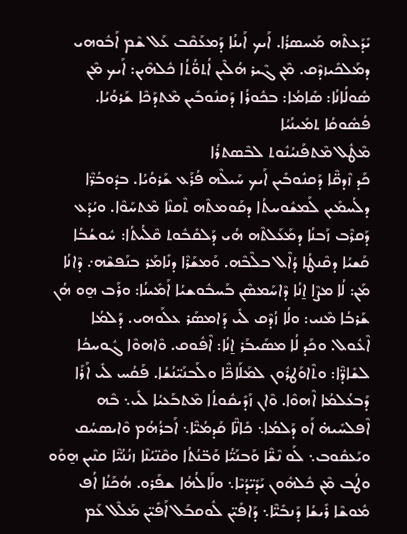ܝܺܕܰܥܬܶܗ ܡܰܚܣܪܳܐ. ܐܰܝܟ ܐܰܝܢܳܐ ܕܰܡܥܰܩܶܒ ܥܰܠ ܫܶܡ ܐܰܒܽܘܗܝ ܕܡܰܠܟܺܝܙܕܶܩ. ܡܶܢ ܓܶܝܪ ܗܳܠܶܝܢ ܐܳܬܘ̈ܳܬܳܐ ܟܽܠܗܶܝܢ: ܐܰܝܟ ܡܶܢ ܣܽܘܠܳܐܢܳܐ: ܣܺܐܡܳܐ: ܒܟܽܘܪܳܐ ܕܰܩܢܽܘܒܺܝܢ ܡܶܬܕܰܟܶܐ ܫܰܪܘܳܝܳܐ.
ܦܳܣܽܘܩܳܐ ܬܡܺܝܢܳܝܳܐ
ܡܶܛܽܠ ܡܶܬܦܰܢܝܳܢܽܘܬ ܠܒܶܣܬܪܳܐ
ܟܰܕ ܙܶܕܩ̈ܶܐ ܕܰܩܢܽܘܒܺܝܢ ܐܰܝܟ ܚܰܝܠܶܗ ܦܳܪܰܥ ܫܰܪܘܳܝܳܐ. ܒܕܽܘܒܳܪ̈ܶܐ ܕܠܳܚܡܺܝܢ ܠܰܡܫܽܘܚܬܳܐ ܕܩܰܘܡܬܶܗ ܬܶܩܢܶܐ ܡܶܬܚܰܘܶܐ. ܘܝܳܕܰܥ ܕܰܩܪܶܒ ܙܰܒܢܳܐ ܕܡܰܥܰܠܬܶܗ ܗܳܝ ܕܰܠܩܺܒܽܘܬ ܩܶܠܳܝܬܳܐ: ܚܽܘܫܳܒܳܐ ܩܰܫܝܳܐ ܕܩܶܢܛܳܐ ܕܳܐܶܠ ܒܠܶܒܶܗ. ܘܰܡܫܰܪܶܐ ܕܢܺܐܡܰܪ ܒܢܰܦܫܶܗ܇ ܕܶܐܢܳܐ ܡܰܢ: ܠܳܐ ܡܨܶܐ ܐ̱ܢܳܐ ܕܶܐܚܰܡܣܶܢ ܒܰܚܒܽܘܫܝܳܐ ܐܰܡܺܝܢܳܐ: ܘܪܰܒ ܗ̱ܘ ܗܳܢ ܫܰܪܒܳܐ ܡܶܢܝ: ܘܠܳܐ ܙܳܕܶܩ ܠܺܝ ܕܰܐܡܣܰܪ ܥܠܰܘܗܝ. ܕܰܠܡܳܐ ܐܶܥܽܘܠ. ܘܟܰܕ ܠܳܐ ܡܣܰܝܒܰܪ ܐ̱ܢܳܐ: ܐܶܦܽܘܩ. ܘܶܐܗܘܶܐ ܓܽܘܚܟܳܐ ܠܫܺܐܕ̈ܶܐ: ܘܬܶܐܘܰܛܪܽܘܢ ܠܡܰܠܰܐܟ̈ܶܐ ܘܠܰܒܢܰܝ̈ܢܳܫܳܐ. ܦܰܩܳܚ ܠܺܝ ܐܰܪܰܐ ܕܰܒܥܳܠܡܳܐ ܐܶܗܘܶܐ. ܘܶܐܢ ܙܰܕܺܝܩܽܘܬܳܐ ܡܶܬܒܰܥܝܳܐ ܠܺܝ܆ ܒܶܗ ܐܶܦܠܚܺܝܗ̇ ܐܰܘ ܕܰܠܡܳܐ܆ ܟܺܐܢ̈ܶܐ ܩܰܕܡܳܝ̈ܶܐ܆ ܐܰܒܪܳܗܳܡ ܘܶܐܝܣܚܳܩ ܘܝܰܥܩܽܘܒ܆ ܠܰܘ ܢܶܫ̈ܶܐ ܘܰܒܢܰܝ̈ܳܐ ܘܰܒ̈ܢܳܬܳܐ ܘܩܶܢ̈ܝܳܢܶܐ ܙܢܳܢܳܝ̈ܶܐ ܩܢܶܝܢ ܗ̱ܘܰܘ ܘܛܳܒ ܡܶܢ ܟܽܠܗܽܘܢ ܝܰܕܺܝ̈ܕܳܝܶܐ܆ ܘܠܰܐܠܳܗܳܐ ܫܦܰܪܘ. ܗܳܟܰܢܳܐ ܐܳܦ ܡܽܘܫܶܐ ܪܺܝܫܳܐ ܕܰܢܒܺܝ̈ܶܐ܆ ܕܰܐܦܺܝ̈ܢ ܠܽܘܩܒܰܠ ܐܰܦܺܝ̈ܢ ܡܰܠܶܠ ܥܰܡ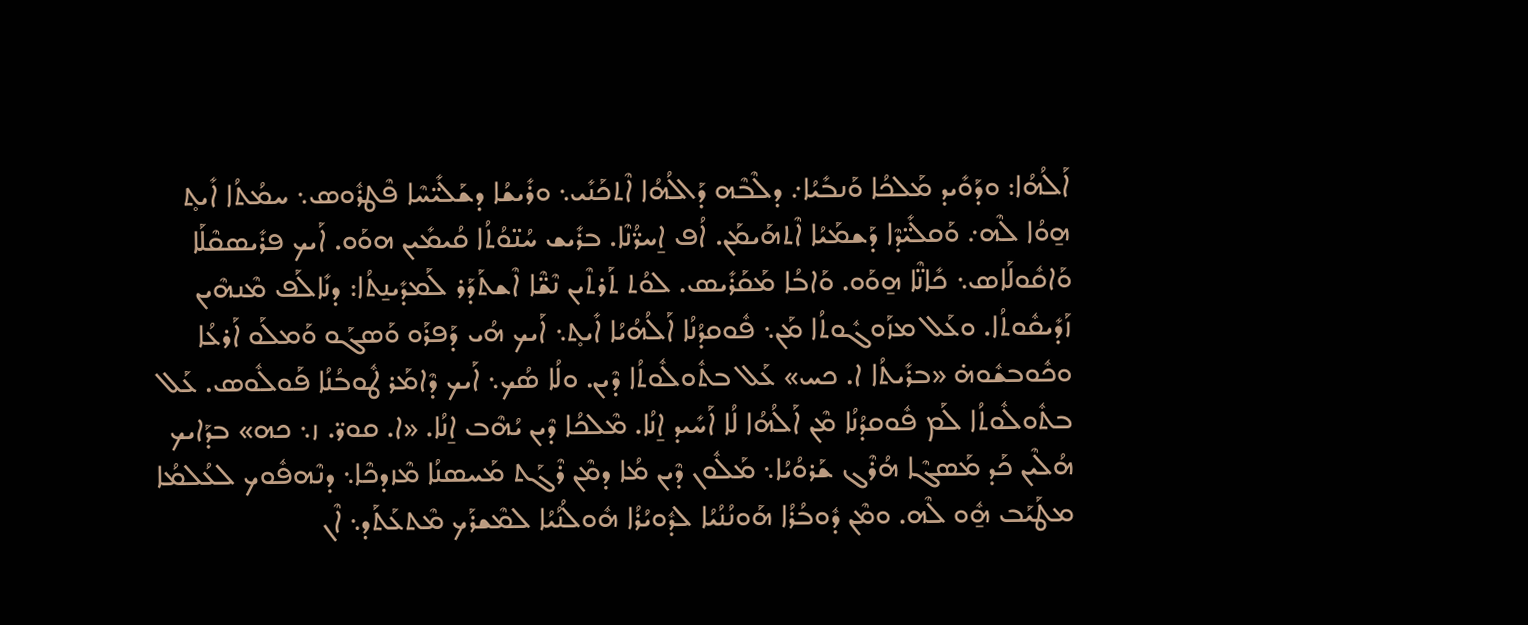ܐܰܠܳܗܳܐ: ܘܕܰܘܺܝܕ ܡܰܠܟܳܐ ܘܰܢܒܺܝܳܐ܇ ܕܠܶܒܶܗ ܕܰܐܠܳܗܳܐ ܐܶܬܟܰܢܺܝ܆ ܘܪܺܝܫܳܐ ܕܫܰܠܺܝ̈ܚܶܐ ܦܶܛܪܽܘܣ܆ ܚܡܳܬܳܐ ܐܺܝܬ̥ ܗ̱ܘܳܐ ܠܶܗ܇ ܘܰܩܠܺܝ̈ܕܶܐ ܕܰܫܡܰܝܳܐ ܐܶܬܗܰܝܡܰܢ. ܐܳܦ ܐ̱ܚܪ̈ܳܢܶܐ. ܒܪܺܝܫ ܚܳܢ̈ܘܳܬܳܐ ܩܳܝܡܺܝܢ ܗܘܰܘ. ܐܰܝܟ ܦܪܺܝܣܩܶܠܰܐ ܘܰܐܩܽܘܠܰܐܣ܆ ܟܺܐܢ̈ܶܐ ܗ̱ܘܰܘ. ܘܰܐܒܳܐ ܡܰܩܰܪܺܝܣ. ܠܘܳܬ ܬܰܪܬܶܝܢ ܢܶܫ̈ܶܐ ܐܶܫܬܰܕܰܪ ܠܰܡܕܺܝܢ̱ܬܳܐ: ܕܢܺܐܠܰܦ ܡܶܢܗܶܝܢ ܙܰܕܺܝܩܽܘܬܳܐ. ܘܥܰܠ ܡܙܰܘܓܽܘܬܳܐ ܡܰܢ܆ ܦܽܘܩܕܳܢܳܐ ܐܰܠܳܗܳܝܳܐ ܐܺܝܬ̥܆ ܐܰܝܟ ܗܳܝ ܕܰܦܪܰܘ ܘܰܣܓܰܘ ܘܰܡܠܰܘ ܐܰܪܥܳܐ ܘܟܽܘܒܫܽܘܗ̇ «ܒܪܺܝܬܳܐ ܐ. ܟܚ» ܥܰܠ ܒܬܽܘܠܽܘܬܳܐ ܕܶܝܢ. ܘܠܳܐ ܣܳܟ܆ ܐܰܝܟ ܕܶܐܡܰܪ ܛܽܘܒܳܢܳܐ ܦܰܘܠܽܘܣ. ܥܰܠ ܒܬܽܘܠܽܘܬܳܐ ܠܰܡ ܦܽܘܩܕܳܢܳܐ ܡܶܢ ܐܰܠܳܗܳܐ ܠܳܐ ܐܰܚܺܝܕ ܐ̱ܢܳܐ. ܡܶܠܟܳܐ ܕܶܝܢ ܝܳܗܶܒ ܐ̱ܢܳܐ. «ܐ. ܩܘܪ̈. ܙ܆ ܟܗ» ܒܕܰܐܝܟ ܗܳܠܶܝܢ ܟܰܕ ܡܰܣܓܶܐ ܗܳܪܶܓ ܫܰܪܘܳܝܳܐ܆ ܡܰܠܽܘܢ ܕܶܝܢ ܡܳܐ ܕܡܶܢ ܪܶܓܰܬ ܡܰܚܣܢܳܐ ܡܶܙܕܟܶܐ܆ ܕܢܶܗܦܽܘܟ ܠܥܳܠܡܳܐ ܡܛܰܝܰܒ ܗ̱ܽܘ ܠܶܗ. ܘܡܶܢ ܕܽܘܒܳܪܳܐ ܗܰܘܢܳܢܳܝܳܐ ܠܕܽܘܝܳܪܳܐ ܗܽܘܠܳܢܳܝܳܐ ܠܡܶܫܪܰܟ ܡܶܬܥܰܬܰܕ܆ ܐܶܢ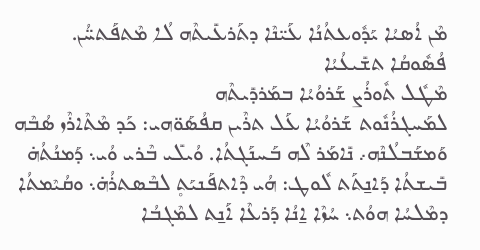ܡܶܢ ܐܳܣܝܳܐ ܝܰܕܽܘܥܬܳܢܳܐ ܥܰܝ̈ܢܶܐ ܕܬܰܪܥܺܝܬܶܗ ܠܳܐ ܡܶܬܦܰܬܚ̈ܳܢ.
ܦܳܣܽܘܩܳܐ ܬܫܺܝܥܳܝܳܐ
ܡܶܛܽܠ ܬܽܘܪܳܨ ܫܰܪܘܳܝܳܐ ܒܡܰܪܕܺܝܬܶܗ
ܠܡܰܚܓܪܳܢܽܘܬ ܫܰܪܘܳܝܳܐ ܥܰܠ ܬܪܶܝܢ ܩܦܳܣܰܘ̈ܗܝ: ܟܰܕ ܡܶܬܶܐܪܶܙ ܣܳܒܶܗ ܘܰܡܫܰܒܠܳܢܶܗ܇ ܢܺܐܡܰܪ ܠܶܗ ܒܰܚܢܰܓܬܳܐ. ܘܳܝܠܺܝ ܒܶܪܝ ܘܳܝ܆ ܕܰܡܢܳܬܳܗ̇ ܒܺܝܫܬܳܐ ܕܰܐܢ̱ܬܰܬ ܠܽܘܛ: ܗܳܝ ܕܶܐܬܦܰܢܝܰܬ̥ ܠܒܶܣܬܪܳܗ̇܆ ܘܩܳܝܶܡܬܳܐ ܕܡܶܠܚܳܐ ܗܘܳܬ܆ ܚܳܙܶܐ ܐ̱ܢܳܐ ܕܰܪܥܶܐ ܐܰܢ̱ܬ ܠܡܶܓܒܳܐ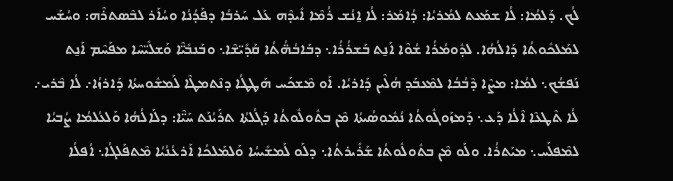ܠܳܟ. ܕܰܠܡܳܐ: ܠܳܐ ܫܡܰܥܬ ܠܡܳܪܝܳܐ: ܕܳܐܡܰܪ: ܠܳܐ ܐ̱ܢܳܫ ܪܳܡܶܐ ܐܺܝܕܶܗ ܥܰܠ ܚܰܪܒܳܐ ܕܦܰܕܳܢܳܐ ܘܚܳܐܰܪ ܠܒܶܣܬܪܶܗ: ܘܚܳܫܰܚ ܠܡܰܠܟܽܘܬܳܐ ܕܰܐܠܳܗܳܐ. ܠܕܽܘܡܳܪܳܐ ܫܳܘܶܐ ܐܰܢ̱ܬ ܒܰܫܪܳܪܳܐ܆ ܕܒܰܐܒܳܗ̈ܳܬܳܐ ܩܰܕܺܝ̈ܫܶܐ܆ ܘܒܰܢܒܺܝ̈ܶܐ ܘܰܫܠܺܝ̈ܚܶܐ ܡܦܰܚܶܡ ܐܰܢ̱ܬ ܢܰܦܫܳܟ܆ ܠܡܳܐ: ܡܨܶܐ ܕܶܒܳܒܳܐ ܠܡܶܥܒܰܕ ܗܳܠܶܝܢ ܕܰܐܪܝܳܐ. ܐܰܘ ܡܶܫܟܰܚ ܗܰܛܛܳܐ ܕܢܶܬܡܛܶܐ ܠܰܡܫܽܘܚܬܳܐ ܕܰܐܪܙܳܐ܇ ܠܳܐ ܒܶܪܝ܇ ܠܳܐ ܬܶܛܥܶܐ ܐܶܠܳܐ ܕܰܥ܆ ܕܰܡܙܰܘܓܽܘܬܳܐ ܢܳܡܽܘܣܳܝܬܳܐ ܡܶܢ ܒܬܽܘܠܽܘܬܳܐ ܕܰܓܳܠܬܳܐ ܬܪܰܝܳܢܰܬ ܚܰܝ̈ܶܐ: ܕܠܰܐܠܳܗܳܐ ܘܰܠܥܳܠܡܳܐ ܨܳܒܝܳܐ ܠܡܶܦܠܰܚ܆ ܡܝܰܬܪܳܐ. ܘܠܰܘ ܡܶܢ ܒܬܽܘܠܽܘܬܳܐ ܫܰܪܺܝܪܬܳܐ܆ ܕܠܰܘ ܠܰܡܫܺܝܚܳܐ ܘܰܠܡܰܠܟܳܐ ܐܰܪܥܳܢܳܝܳܐ ܡܶܬܦܰܠܓܳܐ܆ ܐܳܦܠܳܐ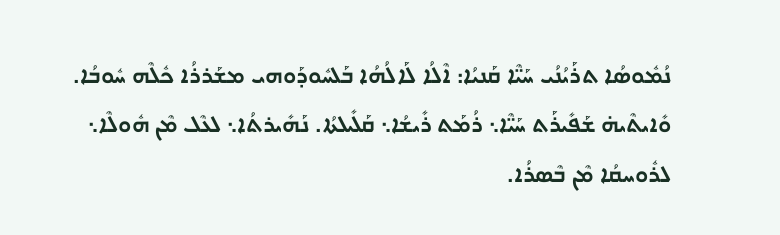ܢܳܡܽܘܣܳܐ ܬܪܰܝܳܢܳܝ ܚܰܝ̈ܶܐ ܩܰܢܝܳܐ: ܐܶܠܳܐ ܠܰܐܠܳܗܳܐ ܒܰܠܚܽܘܕܰܘܗܝ ܡܫܰܪܪܳܐ ܟܽܠܶܗ ܚܽܘܒܳܐ. ܘܺܐܝܬܶܝܗ̇ ܫܰܦܺܝܪܰܬ ܚܰܝ̈ܶܐ܆ ܪܳܡܰܬ ܪܺܝܫܳܐ܆ ܩܰܠܺܝܠܬܳܐ. ܢܰܗܺܝܪܬܳܐ܆ ܠܥܶܠ ܡܶܢ ܗܽܘܠܶܐ܆ ܠܪܽܘܚܩܳܐ ܡܶܢ ܒܶܣܪܳܐ.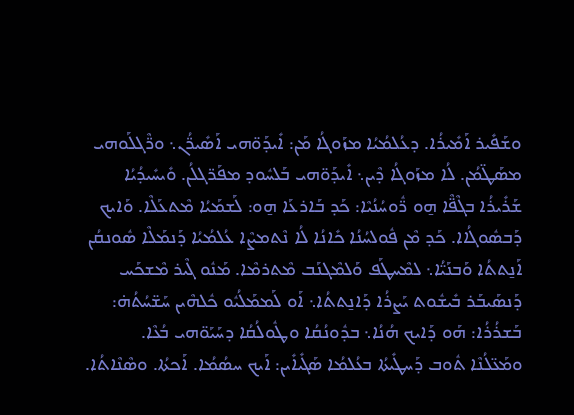ܘܫܰܦܺܝܪ ܐܰܡܺܝܪܳܐ. ܕܥܳܠܡܳܝܳܐ ܡܙܰܘܓܳܐ ܡܰܢ: ܐܺܝܕܰܘ̈ܗܝ ܐܰܣܺܝܪ̈ܳܢ܆ ܘܪ̈ܶܓܠܰܘܗܝ ܡܣܰܛ̈ܡܳܢ. ܠܳܐ ܡܙܰܘܓܳܐ ܕܶܝܢ܆ ܐܺܝܕܰܘ̈ܗܝ ܒܰܠܚܽܘܕ ܡܦܰܪ̈ܓܠܳܢ. ܘܺܝܚܺܝܕܳܝܳܐ ܫܰܪܺܝܪܳܐ ܒܓܶܦ̈ܶܐ ܗ̱ܘ ܪ̈ܽܘܚܳܢܳܝܶܐ: ܟܰܕ ܒܰܐܪܥܰܐ ܗ̱ܘ: ܠܰܫܡܰܝܳܐ ܡܶܬܥܰܠܶܐ. ܘܰܐܝܟ ܕܰܒܣܽܘܓܳܐܐ. ܟܰܕ ܡܶܢ ܦܽܘܠܚܳܢܳܐ ܟܺܐܢܳܐ ܠܳܐ ܢܶܬܡܨܶܐ ܥܳܠܡܳܝܳܐ ܕܰܢܡܰܠܶܐ ܣܽܘܢܩܳܢ ܐܰܢ̱ܬܬܳܐ ܘܰܒܢܰܝ̈ܳܐ܆ ܠܡܶܚܛܰܦ ܘܰܠܡܶܓܢܰܒ ܡܶܬܪܡܶܐ. ܡܰܢܽܘ ܓܶܝܪ ܡܶܫܟܰܚ ܕܰܢܣܰܝܒܰܪ ܒܺܝܫܽܘܬ ܝܰܨܪܳܐ ܕܰܐܢ̱ܬܬܳܐ܆ ܐܰܘ ܠܰܡܡܰܠܳܝܽܘ ܟܽܠܗܶܝܢ ܚܰܫ̈ܚܳܬܳܗ̇: ܒܰܫܪܳܪܳܐ: ܗܰܘ ܕܰܐܝܟ ܗܳܢܳܐ܆ ܒܕܽܘܢܳܩܳܐ ܘܛܽܘܠܳܩܳܐ ܕܚܰܝܰܘ̈ܗܝ ܒܳܥܶܐ.
ܘܡܰܥ̈ܠܳܢܶܐ ܬܽܘܒ ܕܰܚܛܺܝܬܳܐ ܒܥܳܠܡܳܐ ܣܰܓܺܝܐܺܝܢ: ܐܰܝܟ ܚܣܳܡܳܐ. ܐܰܟܬܳܐ. ܘܣܶܢܶܐܬܳܐ.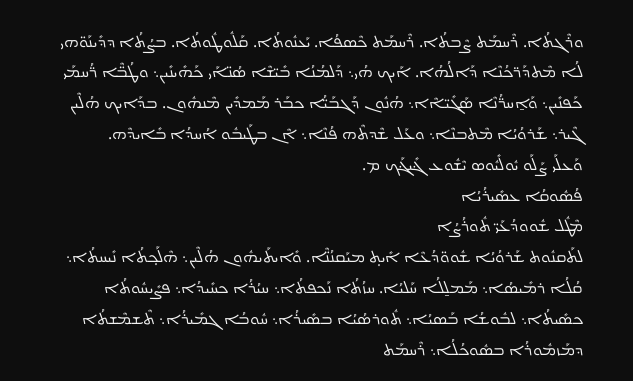ܘܪܶܓܬܳܐ. ܪܶܚܡܰܬ ܨܶܒܬܳܐ. ܪܶܚܡܰܬ ܟܶܣܦܳܐ. ܝܰܥܢܽܘܬܳܐ. ܩܰܠܽܘܛܽܘܬܳܐ. ܒܨܳܬܳܐ ܕܕܺܝܢܰܘ̈ܗܝ ܠܳܐ ܡܶܬܕܰܪ̈ܟܳܢܶܐ ܕܰܐܠܳܗܳܐ. ܐܰܝܟ ܗܳܝ܆ ܕܰܠܡܳܢܳܐ ܒܺܝ̈ܫܶܐ ܣܳܢ̈ܐܰܝ ܟܰܗܺܝܢܺܝܢ܆ ܘܛܳܒ̈ܶܐ ܪ̈ܳܚܡܰܝ ܟܰܦܢܺܝܢ܆ ܘܰܐ̱ܚܪ̈ܳܢܶܐ ܣܰܓܺܝ̈ܐܶܐ܆ ܗܳܢܽܘܢ ܕܰܓܒܰܝ̈ܳܐ ܟܒܰܪ ܡܰܡܕܺܝܢ ܡܶܢܗܽܘܢ. ܒܕܰܐܝܟ ܗܳܠܶܝܢ ܓܶܝܪ܆ ܫܰܪܘܳܝܳܐ ܡܶܬܒܢܶܐ܆ ܘܥܰܠ ܫܶܕܬܶܗ ܦܳܢܶܐ܆ ܐܶܢ ܒܛܰܝܒܽܘ ܐܳܚܕܳܐ ܒܺܐܝܕܶܗ.
ܘܰܥܠܰܝ ܨܰܠܰܘ ܝܽܘܠܺܝܽܘܣ ܝܶܫܽܘܥ ܔܺܝܔܰܟ ܡ.
ܦܳܣܽܘܩܳܐ ܥܣܺܝܪܳܝܳܐ
ܡܶܛܽܠ ܫܽܘܘܕܳܥܰܝ̈ ܬܽܘܪܳܨܳܐ
ܠܬܰܩܢܽܘܬ ܫܰܪܘܳܝܳܐ ܫܽܘܘ̈ܕܳܥܶܐ ܐܺܝܬ̥ ܡܝܰܩܢܳܢ̈ܶܐ. ܘܺܐܝܬܰܝܗܽܘܢ ܗܳܠܶܝܢ܆ ܗܶܠܰܟ̥ܬܳܐ ܢܺܝܚܬܳܐ܆ ܩܳܠܳܐ ܪܡܺܝܣܳܐ܆ ܡܰܡܠ̱ܠܳܐ ܚܰܠܝܳܐ. ܚܙܳܬܳܐ ܢܰܟܦܬܳܐ܆ ܚܝܳܪܳܐ ܟܚܺܝܕܳܐ܆ ܦܨܺܝܚܽܘܬܳܐ ܟܣܺܝܬܳܐ܆ ܠܒܽܘܫܳܐ ܒܰܣܝܳܐ܆ ܬܽܘܪܣܳܝܳܐ ܒܣܺܝܪܳܐ܆ ܚܽܘܒܳܐ ܓܡܺܝܪܳܐ܆ ܬܶܫܡܶܫܬܳܐ ܕܡܰܙܡܽܘܪܳܐ ܒܣܽܘܟܳܠܳܐ܆ ܪܶܚܡܰܬ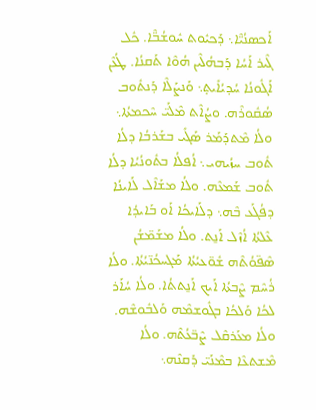ܐܰܟܣܢܳܝ̈ܶܐ܆ ܕܰܟܝܽܘܬ ܚܽܘܫܳܒ̈ܶܐ. ܟܽܠ ܓܶܝܪ ܐܰܚܳܐ ܕܰܒܗܳܠܶܝܢ ܗܳܘܶܐ ܬܰܩܢܳܐ. ܛܳܥܶܢ ܐܰܓܽܘܢܳܐ ܚܳܕܝܳܐܺܝܬ̥܆ ܘܰܢܨܰܠܶܐ ܕܰܢܬܽܘܒ ܣܳܩܽܘܪܶܗ. ܘܨܳܐܶܬ ܡܶܠܰܝ̈ ܚܶܟܡܬܳܐ܆ ܘܠܳܐ ܡܶܬܕܰܡܰܪ ܣܰܓܺܝ ܒܫܰܪܒܳܐ ܕܠܳܐ ܬܽܘܒ ܚܙܳܝܗܝ܆ ܐܳܦܠܳܐ ܒܬܽܘܢܳܝܳܐ ܕܠܳܐ ܬܽܘܒ ܫܰܡܥܶܗ. ܘܠܳܐ ܡܫܰܐܶܠ ܠܰܐܝܢܳܐ ܕܦܳܓܰܥ ܒܶܗ܆ ܕܠܰܐܝܟܳܐ ܐܰܘ ܒܰܐܝܕܳܐ ܥܶܠܬܳܐ ܐܳܙܶܠ ܐܰܢ̱ܬ. ܘܠܳܐ ܡܫܰܡ̈ܫܳܢ ܣܶܦ̈ܘܳܬܶܗ ܫܽܘ̈ܥܝܳܬܳܐ ܡܰܓܚܟܳܢ̈ܝܳܬܳܐ. ܘܠܳܐ ܪܳܚܶܡ ܨܶܒܬܳܐ ܐܰܝܟ ܐܰܢ̱ܬܬܳܐ. ܘܠܳܐ ܚܳܐܰܪ ܠܟܳܐ ܘܰܠܟܳܐ ܒܓܽܘܫܡܶܗ ܘܰܠܒܽܘܫܶܗ. ܘܠܳܐ ܡܥܰܪܩܶܠ ܨܶܒ̈ܥܳܬܶܗ. ܘܠܳܐ ܡܶܫܬܥܶܐ ܒܡܶܢܰܝ̈ ܕܰܩܢܶܗ܆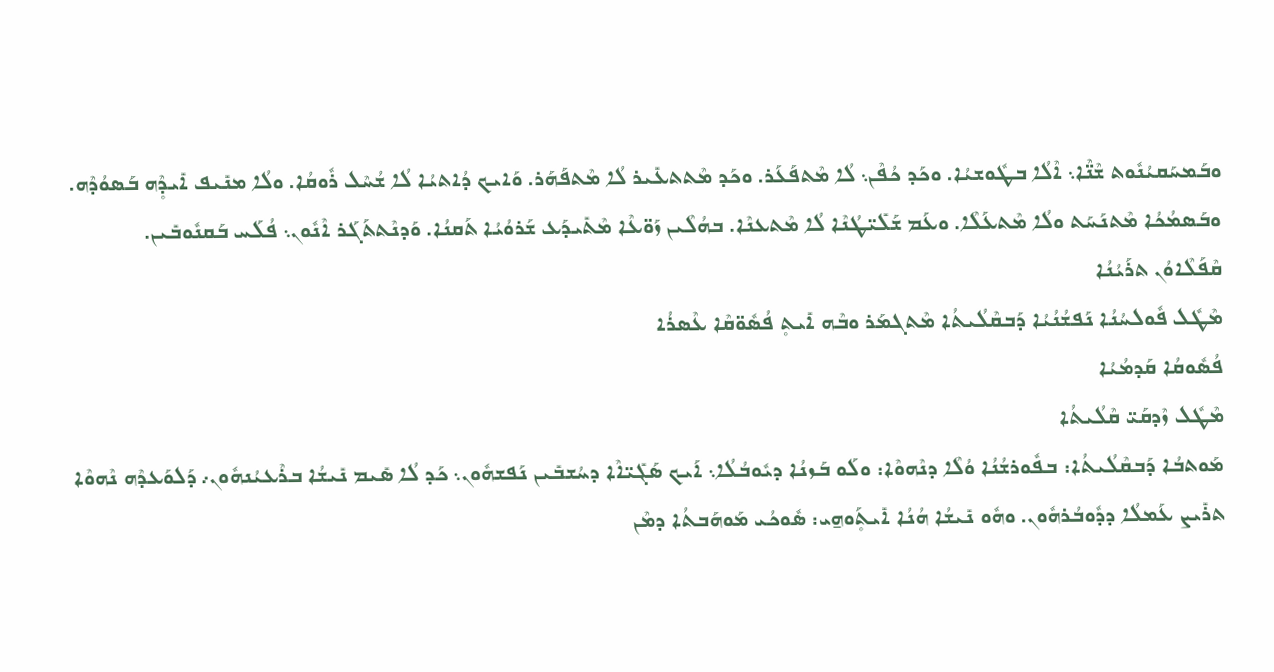ܘܒܰܡܚܰܩܝܳܢܽܘܬ ܫܶܢ̈ܶܐ܆ ܐܶܠܳܐ ܒܛܽܘܫܝܳܐ. ܘܟܰܕ ܟܳܦܶܢ܆ ܠܳܐ ܡܶܬܦܰܥܰܪ. ܘܟܰܕ ܡܶܬܬܥܺܝܪ ܠܳܐ ܡܶܬܦܰܗܰܪ. ܘܰܐܝܟ ܕܳܐܬܝܳܐ ܠܳܐ ܫܳܚܶܠ ܪܽܘܩܳܐ. ܘܠܳܐ ܡܢܺܝܦ ܐܺܝܕ̥ܶܗ ܒܰܣܘܳܕܶܗ. ܘܒܰܣܡܳܟܳܐ ܡܶܬܢܰܚܰܬ ܘܠܳܐ ܡܶܬܥܰܠܶܐ. ܘܥܰܡ ܫܰܠܺܝ̈ܛܳܢܶܐ ܠܳܐ ܡܶܬܥܢܶܐ. ܒܗܳܠܶܝܢ ܙܰܘ̈ܥܶܐ ܡܶܬܺܝܕܰܥ ܫܰܪܘܳܝܳܐ ܬܰܩܢܳܐ. ܘܰܕܢܶܬܬܰܓܰܪ ܐܶܢܽܘܢ܆ ܦܳܠܰܚ ܒܰܩܢܽܘܒܺܝܢ.
ܩܶܦܰܠܶܐܘܳܢ ܬܪܰܝܳܢܳܐ
ܡܶܛܽܠ ܦܽܘܠܚܳܢܳܐ ܢܰܦܫܳܢܳܝܳܐ ܕܰܒܩܶܠܳܝܬܳܐ ܡܶܬܓܡܰܪ ܘܒܶܗ ܐܺܝܬ̥ ܦܳܣܽܘ̈ܩܶܐ ܥܶܣܪܳܐ
ܦܳܣܽܘܩܳܐ ܩܰܕܡܳܝܳܐ
ܡܶܛܽܠ ܙܶܕܩܰܝ̈ ܩܶܠܳܝܬܳܐ
ܡܰܘܬܒܳܐ ܕܰܒܩܶܠܳܝܬܳܐ: ܒܦܽܘܪܫܳܢܳܐ ܘܳܠܶܐ ܕܢܶܗܘܶܐ: ܘܠܰܘ ܒܰܙܢܳܐ ܕܝܽܘܒܳܠܳܐ܆ ܐܰܝܟ ܣܰܓܺܝ̈ܐܶܐ ܕܚܳܫܒܺܝܢ ܢܰܦܫܗܽܘܢ܆ ܟܰܕ ܠܳܐ ܣܺܝܡ ܢܺܝܫܳܐ ܒܪܶܥܝܳܢܗܽܘܢ܇ ܕܰܠܘܰܥܕܶܗ ܢܶܗܘܶܐ ܬܪܺܝܨ ܥܰܡܠܳܐ ܕܕܽܘܒܳܪܗܽܘܢ. ܘܗܽܘ ܢܺܝܫܳܐ ܗܳܢܳܐ ܐܺܝܬ̥ܰܘܗ̱ܝ: ܣܽܘܟܳܝ ܡܰܘܗܰܒܬܳܐ ܕܡܶܢ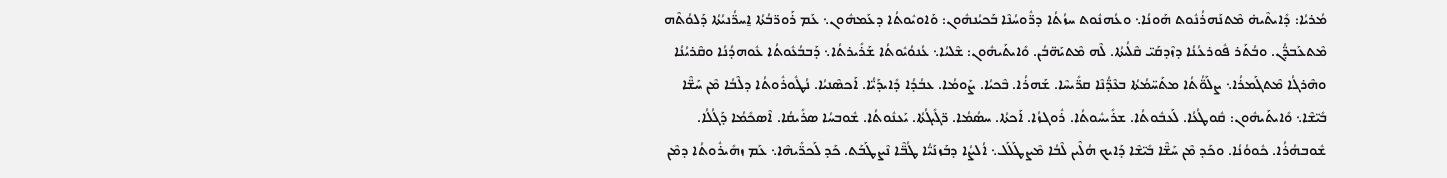ܡܳܪܝܳܐ: ܕܺܐܝܬܶܝܗ̇ ܡܶܬܢܰܗܪܳܢܽܘܬ ܗܰܘܢܳܐ܆ ܘܥܳܗܢܽܘܬ ܚܙܳܬܳܐ ܕܪ̈ܽܘܚܳܢܶܐ ܒܰܟܝܳܢܗܽܘܢ: ܘܰܐܘܝܽܘܬܳܐ ܕܥܰܡܗܽܘܢ܆ ܥܰܡ ܪܰܘܪ̈ܒܳܬܳܐ ܐ̱ܚܪ̈ܳܢܝܳܬܳܐ ܕܰܠܘܳܬܶܗ ܡܶܬܥܰܒܕ̈ܳܢ. ܘܒܳܬܰܪ ܦܽܘܪܥܳܢܳܐ ܕܙܶܕܩܰܝ̈ ܩܶܠܳܝܬܳܐ. ܠܶܗ ܡܶܬܝܰܗ̈ܒܳܢ. ܘܺܐܝܬܰܝܗܽܘܢ: ܫܶܠܝܳܐ܆ ܥܳܢܘܳܝܽܘܬܳܐ ܫܰܪܺܝܪܬܳܐ܆ ܕܰܒܒܳܥܽܘܬܳܐ ܥܽܘܗܕܳܢܳܐ ܘܩܶܪܝܳܢܳܐ ܘܗܶܪܓܳܐ ܡܶܬܓܰܡܪܳܐ܆ ܨܠܰܘ̈ܳܬܳܐ ܡܬܰܚ̈ܡܳܬܳܐ ܒܥܶܕ̈ܳܢܶܐ ܩܪ̈ܺܝܚܶܐ. ܫܰܗܪܳܐ. ܒܶܟܝܳܐ. ܨܰܘܡܳܐ. ܥܒܳܕܳܐ ܕܺܐܝܕܰܝ̈ܳܐ. ܐܰܟܣܶܢܝܳܐ. ܢܳܛܽܘܪܽܘܬܳܐ ܕܠܶܒܳܐ ܡܶܢ ܚܰܫ̈ܶܐ ܒܺܝ̈ܫܶܐ܆ ܘܺܐܝܬܰܝܗܽܘܢ: ܩܽܘܛܳܥܳܐ. ܠܰܥܒܽܘܬܳܐ. ܫܪܺܝܚܽܘܬܳܐ. ܪܽܘܓܙܳܐ. ܐܰܟܬܳܐ. ܚܣܳܡܳܐ. ܪ̈ܓܺܝܓܳܬܳܐ. ܝܰܥܢܽܘܬܳܐ. ܫܽܘܒܚܳܐ ܣܪܺܝܩܳܐ. ܐܶܣܟܺܡܳܐ ܕܰܓܳܠܳܐ. ܫܽܘܒܗܳܪܳܐ. ܟܽܘܘܳܢܳܐ. ܘܟܰܕ ܡܶܢ ܚܰܫ̈ܶܐ ܒܺܝ̈ܫܶܐ ܕܰܐܝܟ ܗܳܠܶܝܢ ܠܶܒܳܐ ܡܶܨܛܰܠܰܠ܆ ܐܳܠܨܳܐ ܕܒܰܙܢܰܝ̈ܳܐ ܛܳܒ̈ܶܐ ܢܶܨܛܰܒܰܬ. ܟܰܕ ܠܰܟܪ̈ܺܝܗܶܐ܆ ܥܰܡ ܙܗܺܝܪܽܘܬܳܐ ܕܡܶܢ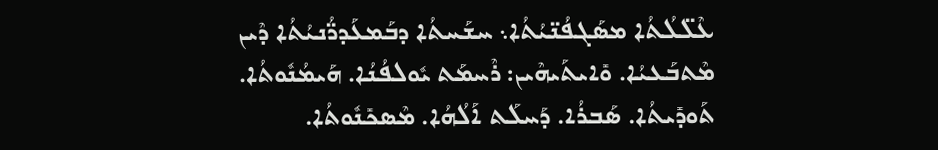ܥܶܠ̈ܠܳܬܳܐ ܡܣܰܓܦܳܢ̈ܝܳܬܳܐ܆ ܚܫܰܚܬܳܐ ܕܒܰܡܥܰܕܪ̈ܳܢܝܳܬܳܐ ܕܶܝܢ ܡܶܬܒܰܥܝܳܐ. ܘܺܐܝܬܰܝܗܶܝܢ: ܪܶܚܡܰܬ ܝܽܘܠܦܳܢܳܐ. ܗܰܝܡܳܢܽܘܬܳܐ. ܬܰܘܕܺܝܬܳܐ. ܣܰܒܪܳܐ. ܕܰܚܠܰܬ ܐܰܠܳܗܳܐ. ܡܶܣܟܺܢܽܘܬܳܐ.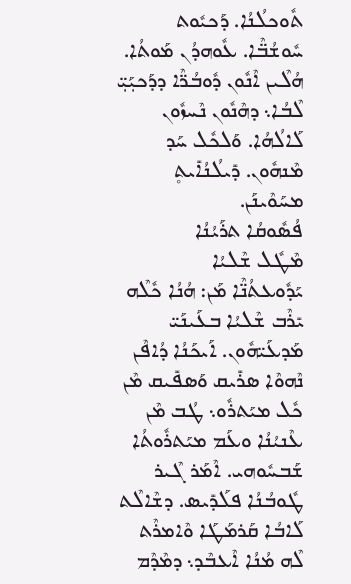ܬܽܘܟܠܳܢܳܐ. ܕܰܟܝܽܘܬ ܚܽܘܫܳܒ̈ܶܐ. ܥܽܘܗܕܳܢ ܡܰܘܬܳܐ. ܗܳܠܶܝܢ ܐܶܢܽܘܢ ܕܽܘܒܳܪ̈ܶܐ ܕܕܰܟܝܼܰܝܼ̈ ܠܶܒܳܐ܆ ܕܗܶܢܽܘܢ ܢܶܚܙܽܘܢ ܠܰܐܠܳܗܳܐ. ܘܰܠܟܽܠ ܚܰܕ ܡܶܢܗܽܘܢ. ܕܺܝܠܳܢܳܐܺܝܬ̥ ܡܚܰܘܶܝܢܰܢ.
ܦܳܣܽܘܩܳܐ ܬܪܰܝܳܢܳܐ
ܡܶܛܽܠ ܫܶܠܝܳܐ
ܝܰܕܽܘܥܬܳܢ̈ܶܐ ܡܰܢ: ܗܳܢܳܐ ܟܽܠܶܗ ܝܺܪܶܒ ܫܶܠܝܳܐ ܒܥܰܝܢܰܝ̈ ܡܰܕܥܰܝ̈ܗܽܘܢ. ܐܰܝܟܰܢܳܐ ܕܳܐܦܶܢ ܢܶܗܘܶܐ ܣܪܺܝܩ ܘܰܣܦܺܝܩ ܡܶܢ ܟܽܠ ܡܝܰܬܪܽܘ܆ ܛܳܒ ܡܶܢ ܥܶܢܝܳܢܳܐ ܘܥܰܡ ܡܝܰܬܪܽܘܬܳܐ ܫܰܒܚܽܘܗܝ. ܐܶܡܰܪ ܓܶܝܪ ܛܽܘܒܳܢܳܐ ܦܠܰܕܺܝܣ. ܕܫܶܐܠܶܬ ܠܰܐܒܳܐ ܩܰܪܡܰܛܰܐ ܘܶܐܡܪܶܬ ܠܶܗ ܡܳܢܳܐ ܐܶܥܒܶܕ܆ ܕܡܶܕܶܡ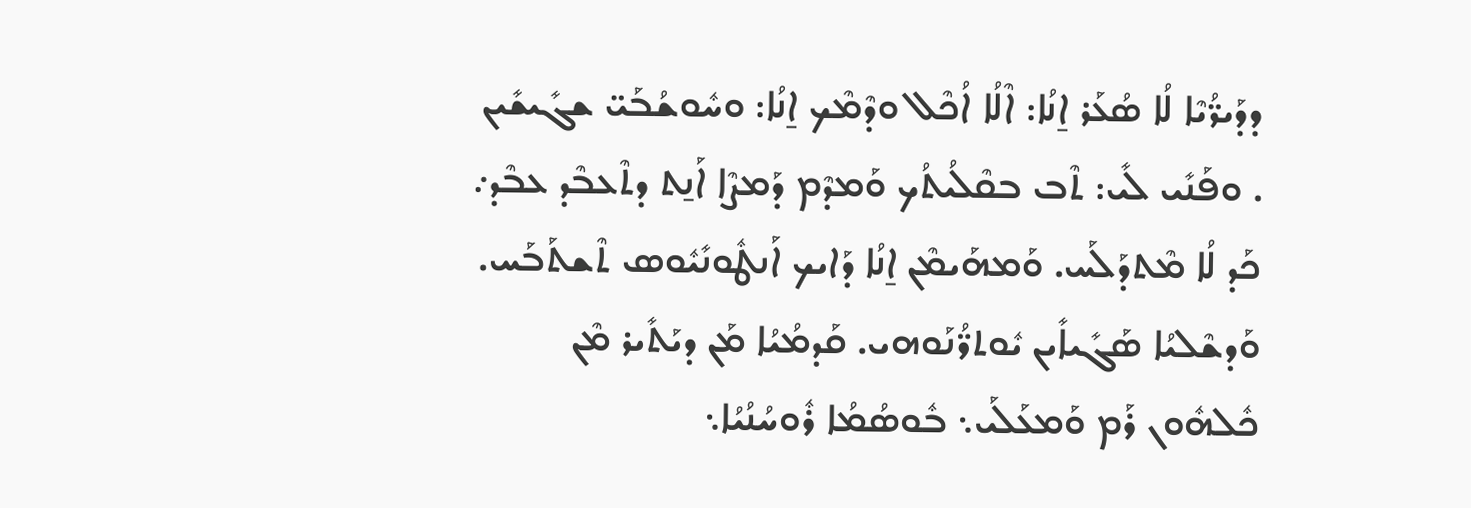ܕܕܰܝܪ̈ܳܝܶܐ ܠܳܐ ܣܳܥܰܪ ܐ̱ܢܳܐ: ܐܶܠܳܐ ܐܳܟܶܠ ܘܕܶܡܶܟ ܐ̱ܢܳܐ: ܘܚܽܘܫܳܒܰܝ̈ ܫܓܺܝܫܺܝܢ . ܘܦܰܢܺܝ ܠܺܝ: ܬܶܒ ܒܩܶܠܳܝܬܳܟ ܘܰܡܕܶܡ ܕܰܡܨܶܐ ܐܰܢ̱ܬ ܕܬܶܥܒܶܕ ܥܒܶܕ܇ ܟܰܕ ܠܳܐ ܡܶܬܕܰܠܰܚ. ܘܰܡܗܰܝܡܶܢ ܐ̱ܢܳܐ ܕܰܐܝܟ ܐܰܢܛܽܘܢܺܝܽܘܣ ܬܶܫܬܰܒܰܚ.
ܘܰܕܫܶܠܝܳܐ ܣܰܓܺܝܐܺܝܢ ܝܽܘܬܪ̈ܳܢܰܘܗܝ. ܩܰܕܡܳܝܳܐ ܡܰܢ ܕܝܰܬܺܝܪ ܡܶܢ ܟܽܠܗܽܘܢ ܪܰܡ ܘܰܡܥܰܠܰܝ܆ ܒܽܘܣܳܡܳܐ ܪܽܘܚܳܢܳܝܳܐ܆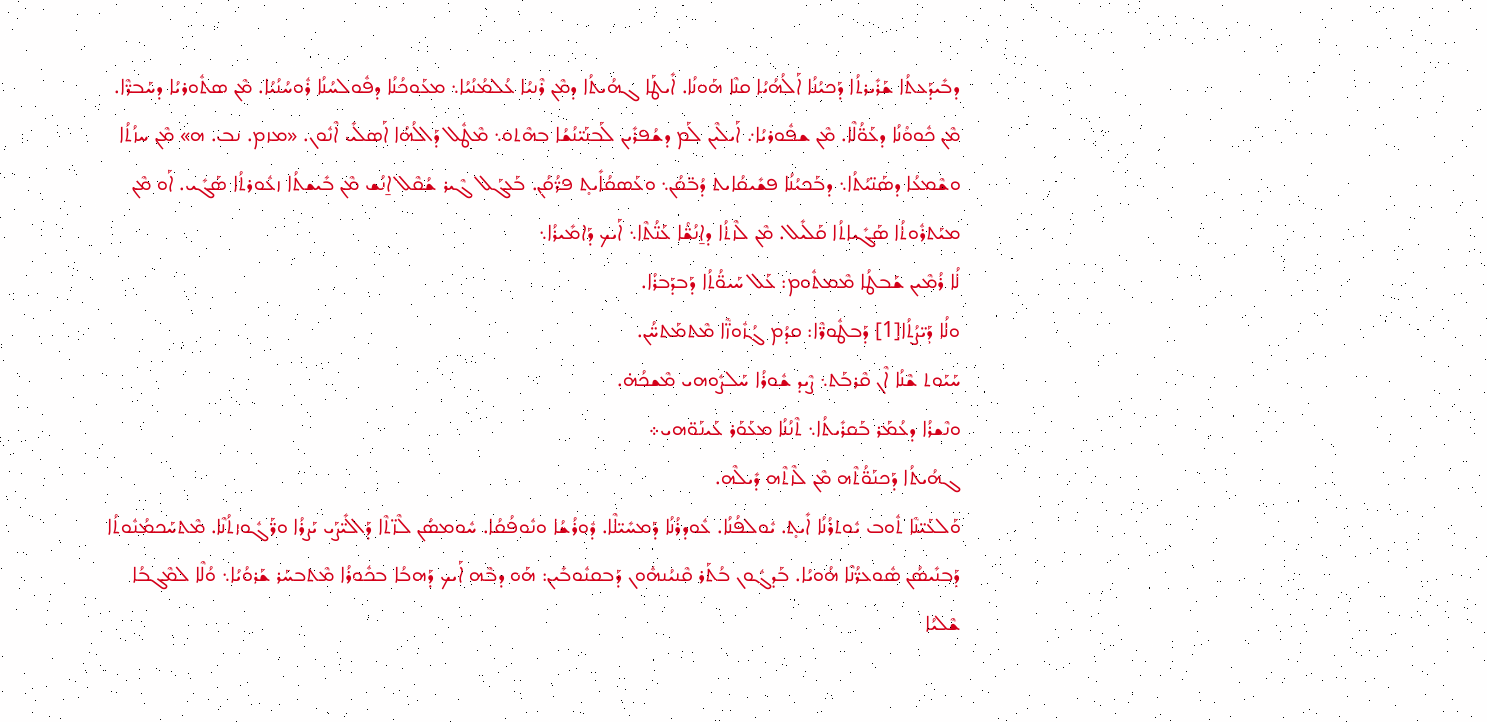ܕܒܺܝܕܰܥܬܳܐ ܫܰܪܺܝܪܬܳܐ ܕܰܟܝܳܢܳܐ ܐܰܠܳܗܳܝܳܐ ܩܢܶܐ ܗܰܘܢܳܐ. ܐܺܝܛܰܐ ܓܗܳܝܬܳܐ ܕܡܶܢ ܪܶܢܝܳܐ ܥܳܠܡܳܢܳܝܳܐ܆ ܡܥܰܘܟܳܢܳܐ ܕܦܽܘܠܚܳܢܳܐ ܪܽܘܚܳܢܳܝܳܐ. ܡܶܢ ܣܬܽܘܪܝܳܐ ܕܚܰܒܪ̈ܶܐ. ܡܶܢ ܟܽܘܘܳܢܳܐ ܕܥܰܘ̈ܳܠܶܐ. ܡܶܢ ܫܦܽܘܪܝܳܐ܇ ܐܰܝܠܶܝܢ ܠܰܡ ܕܫܳܦܪܺܝܢ ܠܰܒܢܰܝ̈ܢܳܫܳܐ ܒܗܶܬܘ܆ ܡܶܛܽܠ ܕܰܐܠܳܗܳܐ ܐܰܣܠܺܝ ܐܶܢܽܘܢ. «ܡܙܡ. ܢܒ. ܗ» ܡܶܢ ܚܙܳܬܳܐ ܘܫܶܡܥܳܐ ܕܣܰܢ̈ܝܳܬܳܐ܆ ܕܒܰܟܝܳܢܳܐ ܦܫܺܝܩܳܐܝܬ ܕܳܒ̈ܩܳܢ܆ ܘܥܰܣܩܳܐܺܝܬ̥ ܦܪ̈ܳܩܳܢ. ܒܰܥܓܰܠ ܓܶܝܪ ܫܳܩܶܠ ܐ̱ܢܳܫ ܡܶܢ ܒܺܝܫܬܳܐ ܙܥܽܘܪܬܳܐ ܣܰܓܺܝ. ܐܰܘ ܡܶܢ ܡܝܰܬܪܽܘܬܳܐ ܣܰܓܺܝܐܬܳܐ ܩܰܠܺܝܠ. ܡܶܢ ܠܶܙܬܳܐ ܕܐ̱ܢܳܫ̈ܳܐ ܥܰܢ̈ܳܬܶܐ܆ ܐܰܝܟ ܕܰܐܡܺܝܪܳܐ܆
ܠܳܐ ܪܳܡܶܝܢ ܫܰܒܛܳܐ ܡܶܡܬܽܘܡ: ܥܰܠ ܚܰܝܘ̈ܳܬܳܐ ܕܰܒܕܰܒܪܳܐ.
ܘܠܳܐ ܕܰܝ̈ܨܳܬܳܐ[1] ܕܰܒܛܽܘܪ̈ܶܐ: ܩܕܳܡ ܓܳܙܽܘܙ̈ܶܐ ܡܶܬܡܰܬܚ̈ܳܢ.
ܚܰܝܰܘܬ ܫܶܢܳܐ ܐܶܢ ܩܶܪܒܰܬ܆ ܨܶܝܕ ܫܽܘܪܳܐ ܚܰܠܨܽܘܗܝ ܡܶܫܟܳܗ̇.
ܘܢܶܫܪܳܐ ܕܥܳܡܰܪ ܒܰܩܪܺܝܬܳܐ܆ ܬܶܢܳܢܳܐ ܡܥܰܘܰܪ ܥܰܝܢܰܘ̈ܗܝ܀
ܓܗܳܝܬܳܐ ܕܰܟܢܰܘ̈ܳܬܶܗ ܡܶܢ ܠܶܙܬܶܗ ܕܺܝܠܶܗ.
ܘܰܠܥܰܝ̈ܢܶܐ ܬܽܘܒ ܝܽܘܬܪܳܢܳܐ ܐܺܝܬ̥. ܝܽܘܠܦܳܢܳܐ. ܥܽܘܕܪܳܢܳܐ ܕܰܡܚܺܝ̈ܠܶܐ. ܕܽܘܪܳܫܳܐ ܘܢܽܘܦܳܩܳܐ. ܚܽܘܡܣܳܢ ܠܶܙ̈ܬܶܐ ܕܰܐܠܺܝ̈ܨܰܝ ܝܰܨܪܳܐ ܘܪ̈ܰܓܽܘܙܬܳܢܶܐ. ܡܶܬܚܰܟܡܳܢܽܘܬܳܐ ܕܰܒܢܺܝܣܳܢ ܣܽܘܥܪ̈ܳܢܶܐ ܗܳܘܝܳܐ. ܒܰܕܓܽܘܢ ܒܳܬܰܪ ܩܶܢܝܳܢܗܽܘܢ ܕܰܒܩܢܽܘܒܺܝܢ: ܗܰܘ ܕܒܶܗ ܐܰܝܟ ܕܰܗܒܳܐ ܒܟܽܘܪܳܐ ܡܶܬܒܚܰܪ ܫܰܪܘܳܝܳܐ܆ ܘܳܠܶܐ ܠܡܶܓܒܳܐ ܫܶܠܝܳܐ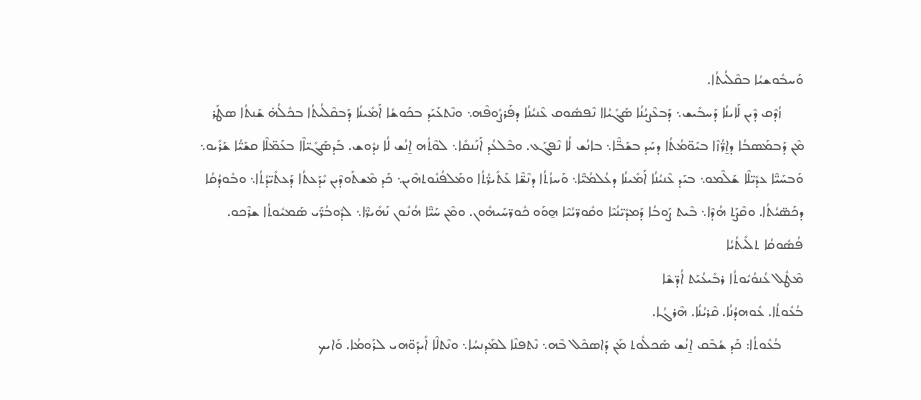ܘܰܚܒܽܘܫܝܳܐ ܒܩܶܠܳܝܬܳܐ.
      ܙܳܕܶܩ ܕܶܝܢ ܠܰܐܝܢܳܐ ܕܰܚܒܺܝܫ܆ ܕܰܒܥܶܨܝܳܢܳܐ ܣܰܓܺܝܳܐܐ ܢܶܦܣܽܘܩ ܥܶܢܝܳܢܳܐ ܕܦܰܪܨܽܘܦܶܗ܆ ܘܢܶܬܥܰܝܰܕ ܒܟܰܘܫܳܐ ܐܰܡܺܝܢܳܐ ܕܰܒܩܶܠܳܝܬܳܐ ܒܟܽܠܳܗ̇ ܫܰܢܬܳܐ ܣܛܰܪ ܡܶܢ ܕܰܒܡܰܣܒܳܐ ܕܐ̱ܪ̈ܳܙܶܐ ܒܝܰܘ̈ܡܳܬܳܐ ܕܚܰܕ ܒܫܰܒ̈ܶܐ܆ ܒܐܢܳܫ ܠܳܐ ܢܶܦܓܰܥ. ܘܒܶܠܥܳܕ ܐܰܢܰܢܩܺܐ܆ ܠܘܶܬܳܗ ܐ̱ܢܳܫ ܠܳܐ ܢܕܽܘܫ. ܒܰܕܣܰܓܺܝ̈ܐܶܐ ܒܥܰܡ̈ܠܶܐ ܩܫܰܝ̈ܳܐ ܫܰܪܺܝܘ܆ ܘܰܒܚܰܝ̈ܶܐ ܥܕܺܝ̈ܠܶܐ ܫܰܠܶܡܘ܆ ܒܝܰܕ ܥܶܢܝܳܢܳܐ ܐܰܡܺܝܢܳܐ ܕܥܳܠܡܳܝ̈ܶܐ܆ ܘܰܚܙܳܬܳܐ ܕܢܶܫ̈ܶܐ ܥܰܬܺܝܪ̈ܳܬܳܐ ܘܡܰܠܦܳܢܽܘܬܗܶܝܢ܆ ܟܰܕ ܡܶܫܬܰܘܕܶܝܢ ܝܺܕܰܥܬܳܐ ܕܰܥܬܺܝ̈ܕܳܬܳܐ܆ ܘܒܽܘܕܳܩܳܐ ܕܟܰܣ̈ܝܳܬܳܐ. ܘܩܶܨܰܬ ܗܳܕܶܐ܆ ܒܶܝܬ ܨܰܘܒܳܐ ܕܰܡܕܺܝ̈ܢܳܝܶܐ ܘܩܽܘܪ̈ܝܳܝܶܐ ܗ̱ܘܰܘ ܟܽܘܪ̈ܚܰܝܗܽܘܢ. ܘܡܶܢ ܚܰܝ̈ܶܐ ܗܳܢܽܘܢ ܢܰܗܺܝܪ̈ܶܐ܆ ܠܕܽܘܒܳܪ̈ܰܝ ܣܰܡܝܽܘܬܳܐ ܫܪܶܟܘ.
ܦܳܣܽܘܩܳܐ ܬܠܺܝܬܳܝܳܐ
ܡܶܛܽܠ ܥܳܢܘܳܝܽܘܬܳܐ ܪܒܺܝܥܳܝܰܬ ܐܳܕ̈ܫܶܐ
ܒܳܥܽܘܬܳܐ. ܥܽܘܗܕܳܢܳܐ. ܩܶܪܝܳܢܳܐ. ܗܶܪܓܳܐ.
      ܒܳܥܽܘܬܳܐ: ܟܰܕ ܫܳܒܶܩ ܐ̱ܢܳܫ ܣܰܟܠܽܘܬ ܡܰܢ ܕܰܐܣܟܶܠ ܒܶܗ܆ ܢܶܬܦܢܶܐ ܠܡܰܕܢܚܳܐ܆ ܘܢܶܬܠܶܐ ܐܺܝܕܰܘ̈ܗܝ ܠܪܰܘܡܳܐ. ܘܰܐܝܟ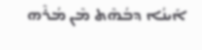ܐܰܝܢܳܐ ܕܒܳܗܶܬ ܡܶܢ ܡܳܪܶܗ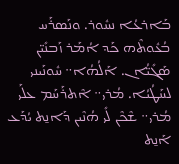ܒܰܐܪܥܳܐ ܢܚܽܘܪ. ܘܢܰܣܪܰܚ ܒܳܥܽܘܬܶܗ ܟܰܕ ܐܳܡܰܪ ܙܰܒܢܺܝ̈ܢ ܣܰܓܺܝ̈ܳܐܢ. ܐܰܠܳܗܳܐ܅ ܚܽܘܢܰܝܢܝ ܠܚܰܛܳܝܳܐ. ܡܳܪܝ܅ ܐܶܬܪܰܚܰܡ ܥܠܰܝ ܡܳܪܝ܅ ܫܶܟܶܢ ܠܺܝ ܗܳܢܶܝܢ ܕܰܐܢ̱ܬ ܝܳܕܰܥ ܐܰܢ̱ܬ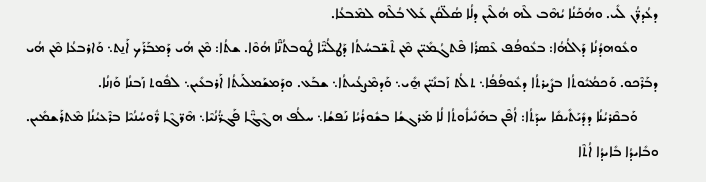ܕܥܳܕܪ̈ܳܢ ܠܺܝ. ܘܗܳܟܰܢܳܐ ܝܳܗܶܒ ܠܶܗ ܗܳܠܶܝܢ ܕܠܳܐ ܣܳܠ̈ܩܳܢ ܥܰܠ ܒܳܠܶܗ ܠܡܶܒܥܳܐ.
      ܘܥܽܘܗܕܳܢܳܐ ܕܰܐܠܳܗܳܐ: ܒܥܽܘܦܳܦ ܥܶܣܪܳܐ ܦܶܬܓܳܡܺܝ̈ܢ ܡܶܢ ܬܶܫ̈ܒܚܳܬܳܐ ܕܰܛܠܳܝ̈ܶܐ ܛܽܘܒܬܳܢ̈ܶܐ ܗܳܘܶܐ. ܫܬܳܐ: ܡܶܢ ܗܳܝ ܕܰܡܒܰܪܰܟ ܐܰܢ̱ܬ܆ ܘܰܐܪܒܥܳܐ ܡܶܢ ܗܳܝ ܕܒܰܪܶܟܘ. ܘܰܟܡܳܝܽܘܬܳܐ ܒܨܺܝܪܬܳܐ ܕܥܽܘܦܳܦܳܐ܆ ܬܠܳܬ ܙܰܒܢܺܝ̈ܢ ܗ̱ܺܝ܆ ܘܰܕܡܶܨܥܳܝܬܳܐ܆ ܫܒܰܥ. ܘܕܰܡܫܰܡܠܰܝܬܳܐ ܐܰܪܒܥܺܝܢ܆ ܠܦܽܘܬ ܙܰܒܢܳܐ ܘܰܙܢܳܐ.
      ܘܰܒܩܶܪܝܳܢܳܐ ܕܕܺܝܰܬܺܝܩܺܐ ܚܕܰܬܳܐ: ܐܳܦܶܢ ܒܗܰܢܺܝܐܽܘܬܳܐ ܠܳܐ ܡܰܪܓܫܳܐ ܒܫܽܘܪܳܝܳܐ ܢܰܦܫܳܐ܆ ܚܠܳܦ ܗܓܶܓ̈ܶܐ ܦܰܓܪ̈ܳܢܳܝܶܐ܆ ܗܶܪ̈ܓܶܐ ܪ̈ܽܘܚܳܢܳܝܶܐ ܒܪܶܥܝܳܢܳܐ ܡܶܬܪܰܫܡܺܝܢ. ܘܒܺܐܝܕܳܐ ܒܺܐܝܕܳܐ ܐܳܬܶܐ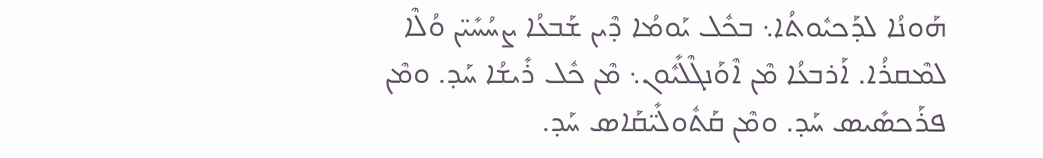ܗܰܘܢܳܐ ܠܕܰܟܝܽܘܬܳܐ܆ ܒܟܽܠ ܝܰܘܡܳܐ ܕܶܝܢ ܫܰܒܥܳܐ ܨܚܳܚܺܝ̈ܢ ܘܳܠܶܐ ܠܡܶܩܪܳܐ. ܐܰܪܒܥܳܐ ܡܶܢ ܐܶܘܰܢܓܶܠܺܝܽܘܢ܆ ܡܶܢ ܟܽܠ ܪܺܝܫܳܐ ܚܰܕ. ܘܡܶܢ ܦܪܰܟܣܺܝܣ ܚܰܕ. ܘܡܶܢ ܩܰܬܽܘܠܺܝ̈ܩܰܐܣ ܚܰܕ.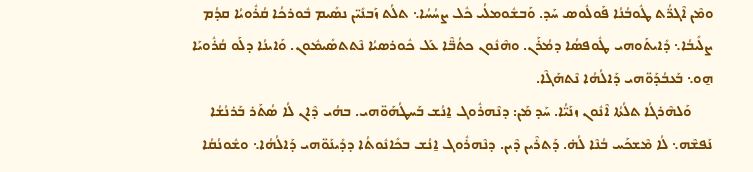ܘܡܶܢ ܐܶܓܪ̈ܳܬ ܛܽܘܒܳܢܳܐ ܦܰܘܠܽܘܣ ܚܰܕ. ܘܰܒܫܽܘܡܠܳܝ ܟܽܠ ܨܚܳܚܳܐ܆ ܬܠܳܬ ܙܰܒܢܺܝ̈ܢ ܢܣܺܝܡ ܒܽܘܪܟܳܐ ܩܳܪܽܘܝܳܐ ܩܕܳܡ ܨܠܺܝܒܳܐ܆ ܕܺܐܝܬܰܘܗܝ ܛܽܘܦܣܳܐ ܕܡܳܪܰܢ. ܘܗܶܢܽܘܢ ܟܬܳܒ̈ܶܐ ܥܰܠ ܟܽܘܪܣܝܳܐ ܢܶܬܬܣܺܝܡܽܘܢ. ܘܰܐܝܢܳܐ ܕܠܰܘ ܩܳܪܽܘܝܰܐ ܗ̱ܘ܆ ܒܰܥܒܳܕܰܘ̈ܗܝ ܕܰܐܠܳܗܳܐ ܢܶܬܗܰܓܶܐ.
      ܘܰܠܗܶܪܓܳܐ ܬܠܳܬܳܐ ܐܶܢܽܘܢ ܙܢܰܝ̈ܳܐ. ܚܰܕ ܡܰܢ: ܕܢܶܗܪܽܘܓ ܐ̱ܢܳܫ ܒܰܚܛܳܗܰܘ̈ܗܝ. ܒܗܳܝ ܕܶܐܢ ܠܳܐ ܣܳܬܰܪ ܒܰܪܢܳܫܳܐ ܢܰܦܫܶܗ܆ ܠܳܐ ܡܶܫܟܰܚ ܒܳܢܶܐ ܠܳܗ̇. ܕܰܬܪܶܝܢ ܕܶܝܢ. ܕܢܶܗܪܽܘܓ ܐ̱ܢܳܫ ܒܟܺܐܢܽܘܬܳܐ ܕܕܺܝܢܰܘ̈ܗܝ ܕܰܐܠܳܗܳܐ܆ ܘܫܽܘܢܳܩܳܐ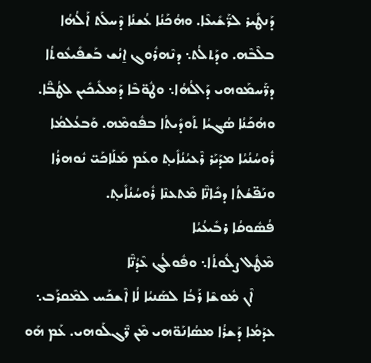ܕܰܢܛܺܝܪ ܠܪ̈ܰܫܺܝܥܶܐ. ܘܗܳܟܰܢܳܐ ܥܳܫܢܳܐ ܕܶܚܠܰܬ ܐܰܠܳܗܳܐ ܒܠܶܒܶܗ. ܘܕܰܬܠܳܬ܆ ܕܢܶܗܪܽܘܓ ܐ̱ܢܳܫ ܒܰܫܦܺܝܥܽܘܬܳܐ ܕܪ̈ܰܚܡܰܘܗܝ ܕܰܐܠܳܗܳܐ܆ ܘܛܽܘ̈ܒܶܐ ܕܰܡܠܺܝܟܺܝܢ ܠܛܳܒ̈ܶܐ. ܘܗܳܟܰܢܳܐ ܣܳܓܝܳܐ ܬܰܘܕܺܝܬܳܐ ܒܦܽܘܡܶܗ. ܘܰܒܥܳܠܡܳܐ ܪܽܘܚܳܢܳܝܳܐ ܡܕܰܝܰܪ ܪܶܥܝܳܢܳܐܺܝܬ̥ ܘܥܰܡ ܡܰܠܰܐܟܰܝ̈ ܢܽܘܗܪܳܐ ܘܢܰܦ̈ܫܳܬܳܐ ܕܟܺܐܢ̈ܶܐ ܡܶܬܥܢܶܐ ܪܽܘܚܳܢܳܐܺܝܬ̥.
ܦܳܣܽܘܩܳܐ ܪܒܺܝܥܳܝܳܐ
ܡܶܛܽܠ ܨܠܽܘܬܳܐ܆ ܘܦܽܘܠܳܓ ܥܶܕܳܢ̈ܶܐ
      ܐܶܢ ܡܽܘܫܶܐ ܪܰܒܳܐ ܠܣܰܢܝܳܐ ܠܳܐ ܐܶܫܟܰܚ ܠܡܶܩܪܰܒ܆ ܥܕܰܡܳܐ ܕܰܫܪܳܐ ܡܣܳܐܢܰܘ̈ܗܝ ܡܶܢ ܪ̈ܶܓܠܰܘܗܝ. ܥܰܡ ܗܰܘ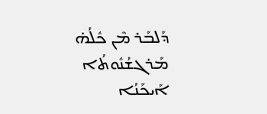ܕܰܠܒܰܪ ܡܶܢ ܟܽܠܳܗ̇ ܡܰܪܓܫܳܢܽܘܬܳܐ ܐܰܝܟܰܢܳܐ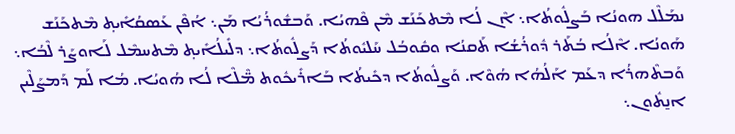ܢܡܰܠܶܠ ܗܘܢܳܐ ܒܰܨܠܽܘܬܳܐ܆ ܐܶܢ ܠܳܐ ܡܶܬܟܰܢܰܫ ܡܶܢ ܦܶܗܝܳܐ. ܘܰܒܫܽܘܪܳܝܳܐ ܡܰܢ܆ ܐܳܦܶܢ ܥܰܣܩܳܐܺܝܬ̥ ܡܶܬܟܰܢܰܫ ܗܰܘܢܳܐ. ܐܶܠܳܐ ܒܳܬܰܪ ܕܽܘܪܳܫܳܐ ܬܰܩܢܳܐ ܘܩܽܘܒܳܠ ܚܰܠܝܽܘܬܳܐ ܕܰܨܠܽܘܬܳܐ܆ ܕܠܺܝܠܳܐܺܝܬ̥ ܡܶܬܚܡܶܠ ܠܰܐܘܨܰܪ ܠܶܒܳܐ܆ ܘܰܒܬܶܗܪܳܐ ܕܥܰܡ ܐܰܠܳܗܳܐ ܗܳܘܶܐ. ܘܰܨܠܽܘܬܳܐ ܕܟܺܝܬܳܐ ܒܰܐܪܺܝܟܽܘܬ ܡ̈ܶܠܶܐ ܠܳܐ ܗܳܘܝܳܐ. ܡܳܐ ܠܰܡ ܕܰܡܨܰܠܶܝܢ ܐܢ̱ܬܽܘܢ܆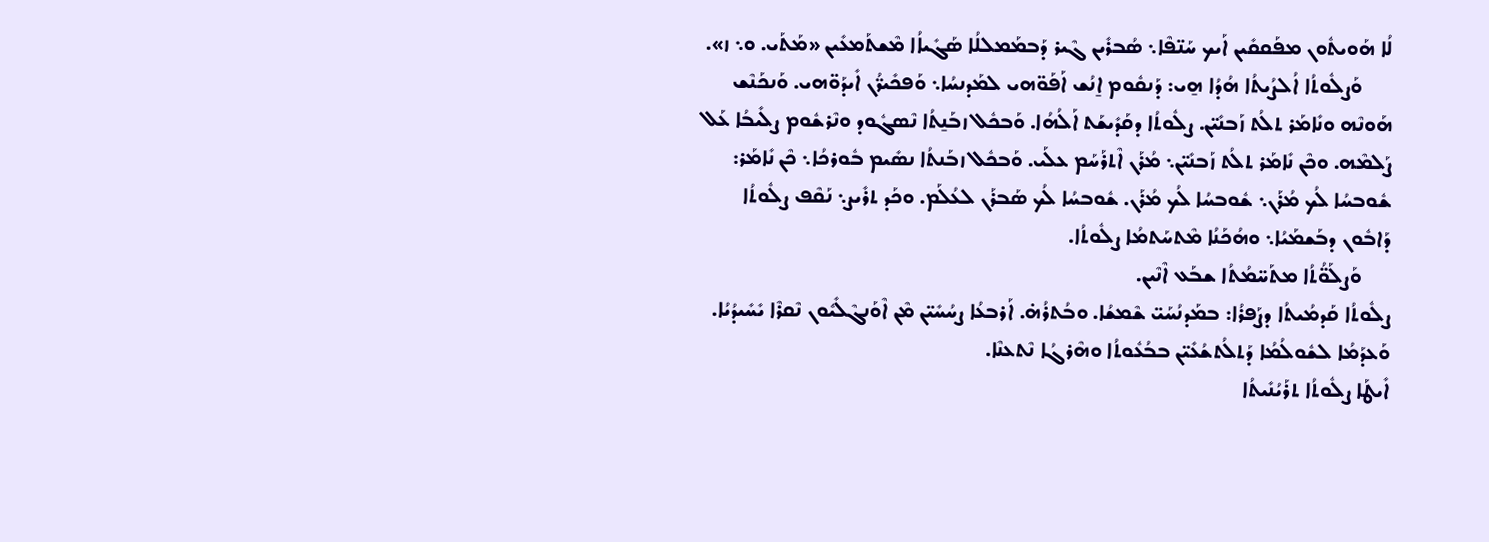ܠܳܐ ܗܰܘܝܬܽܘܢ ܡܦܰܩܩܺܝܢ ܐܰܝܟ ܚܰܢ̈ܦܶܐ܆ ܣܳܒܪܺܝܢ ܓܶܝܪ ܕܰܒܡܰܡܠܠܳܐ ܣܰܓܺܝܐܳܐ ܡܶܫܬܰܡܥܺܝܢ «ܡܰܬܰܝ. ܘ܆ ܙ».
      ܘܰܨܠܽܘܬܳܐ ܐܳܠܨܳܝܬܳܐ ܗܳܕܳܐ ܗ̱ܝ: ܕܰܢܩܽܘܡ ܐ̱ܢܳܫ ܐܰܦܰܘ̈ܗܝ ܠܡܰܕܢܚܳܐ܆ ܘܰܦܟܺܝܪ̈ܳܢ ܐܺܝܕܰܘ̈ܗܝ. ܘܰܢܟܰܢܶܫ ܗܰܘܢܶܗ ܘܢܺܐܡܰܪ ܬܠܳܬ ܙܰܒܢܺܝ̈ܢ. ܨܠܽܘܬܳܐ ܕܩܰܕܺܝܫܰܬ ܐܰܠܳܗܳܐ. ܘܰܒܟܽܠ ܙܒܰܢ̱ܬܳܐ ܢܶܣܓܽܘܕ ܘܢܶܪܫܽܘܡ ܨܠܺܝܒܳܐ ܥܰܠ ܨܰܠܡܶܗ. ܘܟܶܢ ܢܺܐܡܰܪ ܬܠܳܬ ܙܰܒܢܺܝ̈ܢ܆ ܡܳܪܰܢ ܐܶܬܪܰܚܰܡ ܥܠܰܝ. ܘܰܒܟܽܠ ܙܒܰܢܬܳܐ ܢܣܺܝܡ ܒܽܘܪܟܳܐ܆ ܟܶܢ ܢܺܐܡܰܪ: ܫܽܘܒܚܳܐ ܠܳܟ ܡܳܪܰܢ܆ ܫܽܘܒܚܳܐ ܠܳܟ ܡܳܪܰܢ. ܫܽܘܒܚܳܐ ܠܳܟ ܣܰܒܪܰܢ ܠܥܳܠܰܡ. ܘܟܰܕ ܬܪܺܝܨ܆ ܢܰܩܶܦ ܨܠܽܘܬܳܐ ܕܰܐܒܽܘܢ ܕܒܰܫܡܰܝܳܐ܆ ܘܗܳܟܰܢܳܐ ܡܶܬܚܰܬܡܳܐ ܨܠܽܘܬܳܐ.
      ܘܰܨܠܰܘ̈ܳܬܳܐ ܡܬܰܚ̈ܡܳܬܳܐ ܫܒܰܥ ܐܶܢܶܝܢ.
ܨܠܽܘܬܳܐ ܩܰܕܡܳܝܬܳܐ ܕܨܰܦܪܳܐ: ܒܡܰܕܢܳܚܰܝ̈ ܫܶܡܫܳܐ. ܘܒܳܬܪܳܗ̇. ܐܰܪܒܥܳܐ ܨܚܳܚܺܝ̈ܢ ܡܶܢ ܐܶܘܰܢܓܶܠܺܝܽܘܢ ܢܶܩܪܶܐ ܝܺܚܺܝܕܳܝܳܐ. ܘܰܥܕܰܡܳܐ ܠܫܽܘܠܳܡܳܐ ܕܰܬܠܳܬܫܳܥܺܝ̈ܢ ܒܒܳܥܽܘܬܳܐ ܘܗܶܪܓܳܐ ܢܶܬܥܢܶܐ.
ܐܺܝܛܰܐ ܨܠܽܘܬܳܐ ܬܪܰܝܳܢܺܝܬܳܐ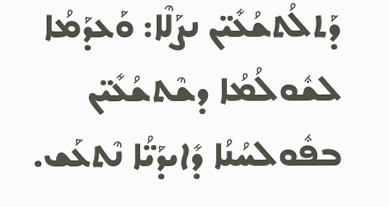ܕܰܬܠܳܬܫܳܥܺܝ̈ܢ ܢܨܰܠܶܐ: ܘܰܥܕܰܡܳܐ ܠܫܽܘܠܳܡܳܐ ܕܫܶܬܫܳܥܺܝ̈ܢ ܒܦܽܘܠܚܳܢܳܐ ܕܺܐܝܕܰܝ̈ܳܐ ܢܶܬܥܰܫ.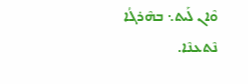ܘܶܐܢ ܠܰܝܬ܆ ܒܗܶܪܓܳܐ ܢܶܬܥܢܶܐ.